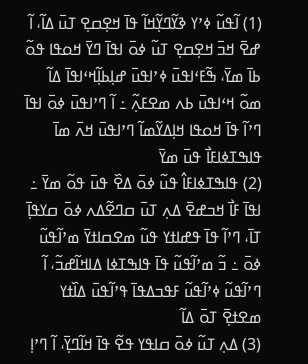(1) ߊ߬ߟߎ߬ ߦߴߌ ߢߌ߬ߣߌ߲߬ߞߊ߬ ߟߊ߫ ߞߐ߲ߛߐ߲ ߠߎ߫ ߡߊ߬، ߊ߬ ߝߐ߫ ߞߏ߫ ߞߐ߲ߛߐ߲ ߠߎ߬ ߦߋ߫ ߊߟߊ߫ ߣߌ߫ ߞߋߟߊ ߟߋ߬ ߕߊ߫ ߘߌ߫، ߒ߬ߓߵߊߟߎ߫ ߦߴߊߟߎ߫ ߝߊ߲ߕߊ߲߬ߞߵߊߟߊ߫ ߡߊ߬ ߘߋ߬ ߞߵߊߟߎ߫ ߕߍ ߘߐߓߍ߲߬ ߸ ߊ߬ ߣߴߊߟߎ߫ ߦߋ߫ ߊߟߊ߫ ߣߴߊ߬ ߟߊ߫ ߞߋߟߊ ߞߊ߲ߡߌ߬ߘߊ߬ ߣߴߊߟߎ߫ ߞߍ߫ ߘߊ߫ ߟߊߒߠߦߊߓߊ߯ ߟߎ߫ ߘߌ߫
(2) ߟߊߒߠߦߊߓߊ߮ ߟߎ߬ ߦߋ߫ ߡߐ߰ ߟߎ߫ ߟߋ߬ ߘߌ߫ ߸ ߊߟߊ߫ ߓߊ߯ ߞߏߝߐ߫ ߡߍ߲ ߠߎ߫ ߛߣߐ߬ߡߍ ߦߋ߫ ߛߌߟߊ߲߫ ߠߊ߫، ߣߴߊ߬ ߟߊ߫ ߟߝߊߙߌ ߟߎ߬ ߘߐߛߊߙߌ߫ ߘߴߊ߬ߟߎ߬ ߦߋ߫ ߸ ߏ߬ ߘߴߊ߬ߟߎ߬ ߟߊ߫ ߟߊߒߠߦߊ ߡߊߞߊ߬ߝߏ߬، ߊ߬ ߣߴߊ߬ߟߎ߬ ߦߴߊ߬ߟߎ߬ ߓߟߏߡߟߊ߫ ߟߴߊ߬ߟߎ߫ ߡߊ߰ߙߌ ߘߐߙߐ߲߫ ߠߋ߫ ߡߊ߬
(3) ߡߍ߲ ߠߎ߬ ߦߋ߫ ߛߊߟߌ ߟߐ߬ ߟߊ߫ ߞߊ߬ߣߌ߲߫، ߊ߬ ߣߴߊ߲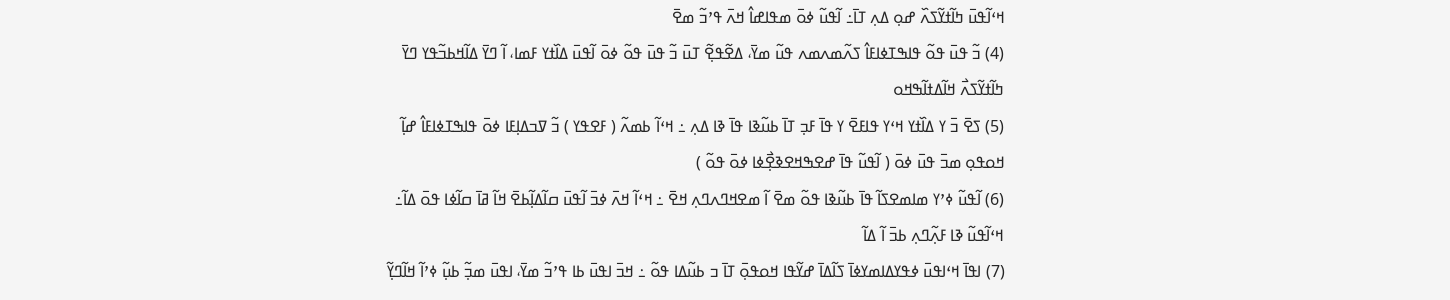ߞߵߊ߬ߟߎ߫ ߤߊ߬ߙߌ߬ߖߍ߰ ߝߋ߲ ߡߍ߲ ߠߊ߫߸ ߊ߬ߟߎ߬ ߦߋ߫ ߘߟߊߝߊ߮ ߞߍ߫ ߟߴߏ߬ ߘߐ߫
(4) ߏ߬ ߟߎ߫ ߟߋ߬ ߟߊߒߠߦߊߓߊ߮ ߖߍ߬ߘߍߘߍ ߟߎ߬ ߘߌ߫، ߡߐ߬ߟߐ߲߬ ߠߎ߫ ߏ߬ ߟߎ߫ ߟߋ߬ ߦߋ߫ ߊ߬ߟߎ߫ ߡߊ߰ߙߌ ߓߘߊ، ߊ߬ ߣߌ߫ ߡߊ߬ߞߕߏ߬ߟߌ ߣߌ߫ ߤߊ߬ߙߌ߬ߖߍ߯ ߞߊ߬ߡߙߊ߬ߒߞߋ
(5) ߖߐ߫ ߏ߫ ߌ ߡߊ߰ߙߌ ߞߵߌ ߟߊߓߐ߫ ߌ ߟߊ߫ ߓߏ߲ ߠߊ߫ ߕߎ߬ߢߊ ߟߊ߫ ߢߊ ߡߍ߲ ߸ ߞߵߊ߬ ߕߘߍ߬ ( ߓߐߟߌ ) ߏ߬ ߜߏߡߊ߲ߓߊ ߦߋ߫ ߟߊߒߠߦߊߓߊ߮ ߝߊ߲߬ ߞߋߟߋ߲ ߘߏ߫ ߟߎ߫ ߦߋ߫ ( ߊ߬ߟߎ߬ ߟߊ߫ ߝߐߒߞߐߢߐ߲߯ߦߊ ߦߋ߫ ߟߋ߬ )
(6) ߊ߬ߟߎ߬ ߦߴߌ ߘߊߘߐߖߊ߬ ߟߊ߫ ߕߎ߬ߢߊ ߟߋ߬ ߘߐ߫ ߊ߬ ߘߐߞߣߍߣߍ߲ ߞߐ߫ ߸ ߞߵߊ߬ ߞߍ߫ ߦߏ߫ ߊ߬ߟߎ߫ ߛߊ߬ߡߊ߲߬ߕߐ߫ ߞߊ߬ ߥߊ߫ ߛߊ߬ߦߊ ߟߋ߫ ߡߊ߬߸ ߞߵߊ߬ߟߎ߬ ߢߊ ߓߍ߲߬ߣߍ߲ ߕߏ߫ ߊ߬ ߡߊ߬
(7) ߊߟߊ߫ ߞߵߊߟߎ߫ ߦߟߌߡߊߘߌߦߊ߫ ߖߊ߬ߡߊ߫ ߝߌ߬ߟߊ ߞߋߟߋ߲߫ ߠߊ߫ ߏ ߕߎ߬ߡߊ ߟߋ߬ ߸ ߞߏ߫ ߊߟߎ߫ ߕߊ ߟߴߏ߬ ߘߌ߫، ߊߟߎ߫ ߘߏ߲߬ ߕߎ߲߬ ߦߴߊ߬ ߞߊ߬ߣߌ߲߬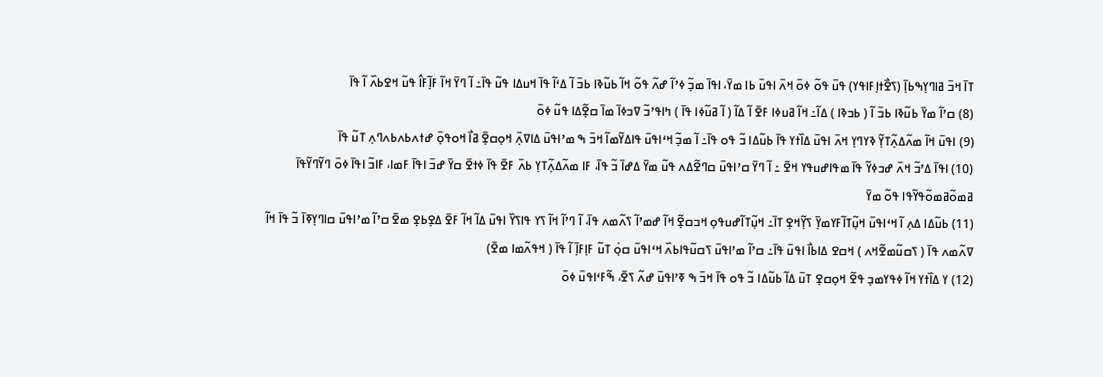ߠߊ߫ ߞߏ߫ ߥߊߣߌ߲ߒߕߊ߲߫ (ߖߐ߯ߙߊ߲ߓߊߟߌ) ߟߎ߫ ߟߋ߬ ߦߋ߫ ߞߍ߫ ߊߟߎ߫ ߕߊ ߘߌ߫، ߊߟߊ߫ ߘߏ߲߬ ߦߴߊ߬ ߝߍ߬ ߟߋ߬ ߞߊ߬ ߕߎ߬ߢߊ ߕߏ߫ ߊ߬ ߡߵߊ߬ ߟߊ߫ ߞߎߡߊ ߟߎ߬ ߟߊ߫߸ ߊ߬ ߣߌ߫ ߞߊ߬ ߓߊ߲߬ߓߊ߮ ߟߎ߬ ߞߐߕߍ߰ ߊ߬ ߟߊ߫
(8) ߛߴߊ߬ ߘߌ߫ ߕߎ߬ߢߊ ߕߏ߫ ߊ߬ ( ߕߏߢߊ ) ߡߊ߬߸ ߞߊ߬ ߥߎߦߊ ߓߐ߫ ߊ߬ ߡߊ߬ ( ߊ߬ ߥߎ߬ߦߊ ߟߊ߫ ) ߤߊߟߴߏ߬ ߜߏߦߊ߫ ߘߊ߫ ߛߐ߲߬ߡߊ ߟߎ߬ ߦߋ߫
(9) ߊߟߎ߫ ߞߊ߬ ߘߍ߬ߡߍ߲߬ߠߌ߲߬ ߢߌߣߌ߲ ߞߍ߫ ߊߟߎ߫ ߡߊ߰ߙߌ ߟߊ߫ ߕߎ߬ߡߊ ߏ߬ ߟߋ ߟߊ߫߸ ߊ߬ ߘߏ߲߬ ߞߵߊߟߎ߫ ߟߊߡߌ߬ߘߊ߬ ߞߏ߫ ߒ ߘߴߊߟߎ߫ ߡߊߜߍ߲߫ ߞߋ߲ߛߐ߲߫ ߥߊ߯ ߞߋߟߋ߲߫ ߝߙߍߕߍߕߍߣߍ߲ ߠߎ߬ ߟߊ߫
(10) ߊߟߊ߫ ߡߴߏ߬ ߞߍ߫ ߝߏߦߌ߬ ߟߊ߫ ߘߟߊߝߎߟߌ ߞߐ߫ ߸ ߊ߬ ߣߌ߫ ߛߴߊߟߎ߫ ߛߣߐ߬ߡߍ ߟߎ߬ ߘߌ߫ ߡߝߊ߫ ߏ߬ ߟߊ߫، ߓߊ ߘߍ߬ߡߍ߲߬ߠߌ߲ ߕߍ߫ ߓߐ߫ ߟߊ߫ ߦߙߐ߫ ߛߌ߫ ߝߏ߫ ߊߟߊ߫ ߓߘߊ، ߓߊߏ߬ ߊߟߊ߫ ߦߋ߫ ߣߌ߬ߣߌ߬ߟߊ߫ ߥߘߋ߬ߥߘߋ߬ߟߌ߬ߟߊ ߟߋ߬ ߘߌ߫
(11) ߕߎ߬ߡߊ ߡߍ߲ ߊ߬ ߞߵߊߟߎ߫ ߞߎ߲߬ߠߊ߬ߓߌߘߌ߲߫ ߖߌ߲߬ߞߐ߲ ߠߊ߫߸ ߞߎ߲߬ߠߊ߬ߝߎߟߋ߲ ߞߏߛߐ߲߬ ߞߊ߬ ߝߘߴߊ߬ ߖߍ߬ߘߍ ߟߊ߫، ߊ߬ ߣߴߊ߬ ߞߊ߬ ߖߌ ߟߊߖߌ߰ ߊߟߎ߫ ߡߊ߬ ߞߊ߬ ߓߐ߫ ߡߐ߲ߕߐ߲ ߘߐ߫ ߛߴߊ߬ ߘߴߊߟߎ߫ ߛߊߣߌ߲ߧߊ߫ ߏ߬ ߟߊ߫ ߞߊ߬ ߜߍ߬ߘߍ ߟߊ߫ ( ߖߛߎ߬ߘߐ߬ߞߍ ) ߞߛߐ ߡߊߕߊ߯ ߊߟߎ߫ ߟߊ߫߸ ߛߴߊ߬ ߘߴߊߟߎ߫ ߖߛߎ߬ߟߊߕߍ߰ ߞߵߊߟߎ߫ ߛߋ߲߭ ߠߎ߬ ߓߊ߲ߓߊ߲߫ ߊ߬ ߟߊ߫ ( ߞߟߍ߬ߘߊ ߘߐ߫)
(12) ߌ ߡߊ߰ߙߌ ߞߊ߬ ߦߟߌߘߏ߲ ߟߐ߬ ߞߋ߲ߛߐ߲ ߠߎ߫ ߡߊ߬ ߕߎ߬ߡߊ ߏ߬ ߟߋ ߟߊ߫ ߞߏ߫ ߒ ߧߴߊߟߎ߫ ߝߍ߬ ߖߐ߫، ߒ߬ߓߵߊߟߎ߫ ߦߋ߫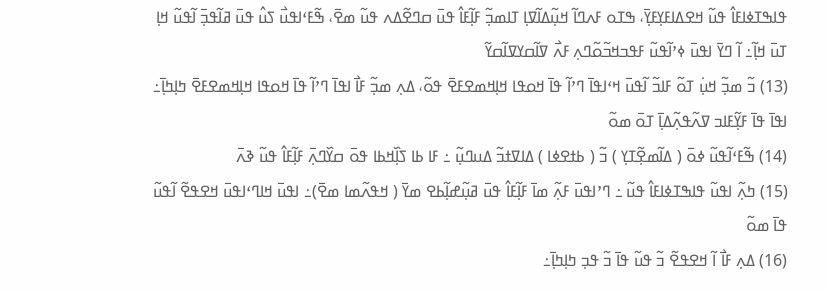ߟߊߒߠߦߊߓߊ߮ ߟߎ߬ ߞߐߡߊߓߌ߲ߓߌ߲߫، ߒߠߋ ߓߍߣߊ߬ ߞߎ߲߬ߡߊ߬ߜߊ߲ ߠߊߘߏ߲߬ ߓߊ߲߬ߓߊ߮ ߟߎ߫ ߛߣߐ߬ߡߍ ߟߎ߬ ߘߐ߫، ߒ߬ߓߵߊߟߎ߯ ߖߎ߮ ߟߎ߫ ߥߊ߬ߟߏ߲߫ ߊ߬ߟߎ߬ ߞߊ߲ ߠߎ߫ ߞߊ߲߬߸ ߊ߬ ߣߌ߫ ߊߟߎ߫ ߦߴߊ߬ߟߎ߬ ߓߟߏߞߏ߬ߋ߬ߣߍ߲ ߓߍ߯ ߜߊ߬ߛߌߜߊ߬ߛߌ߬
(13) ߏ߬ ߘߏ߲߬ ߞߎ߲߭ ߠߋ߬ ߓߊߏ߬ ߊ߬ߟߎ߫ ߞߵߊߟߊ߫ ߣߴߊ߬ ߟߊ߫ ߞߋߟߊ ߞߊ߲ߞߘߐߓߐ߫ ߟߋ߬، ߡߍ߲ ߘߏ߲߬ ߓߊ߯ ߊߟߊ߫ ߣߴߊ߬ ߟߊ߫ ߞߋߟߊ ߞߊ߲ߞߘߐߓߐ߫ ߤߊ߲ߤߊ߲߫߸ ߊߟߊ߫ ߟߊ߫ ߓߌ߲߬ߓߊߏ ߜߍ߬ߟߍ߲߬ߡߊ߲߫ ߠߋ߫ ߘߋ߬
(14) ߒ߬ߓߵߊ߬ߟߎ߬ ߦߋ߫ ( ߡߊ߬ߘߐ߲߬ߠߌ߲ ) ߏ߬ ( ߕߙߐߦߊ ) ߡߊߜߙߏ߬ ߡߎߣߎ߲߬ ߸ ߓߊ ߕߊ ߖߊ߲߰ߞߕߊ ߟߋ߫ ߛߌ߰ߣߍ߲߫ ߓߊ߲߬ߓߊ߮ ߟߎ߬ ߢߍ߫
(15) ߤߍ߲߬ ߊߟߎ߬ ߟߊߒߠߦߊߓߊ߮ ߟߎ߬ ߸ ߣߴߊߟߎ߫ ߓߍ߲߬ ߘߊ߫ ߓߊ߲߬ߓߊ߮ ߟߎ߫ ߥߎ߲߬ߝߊ߲߬ߕߐ ߘߌ߫ ( ߞߟߍ߬ߘߊ ߘߐ߫)߸ ߊߟߎ߫ ߞߊߣߵߊߟߎ߫ ߞߐߟߐ߬ ߊ߬ߟߎ߬ ߟߊ߫ ߘߋ߬
(16) ߡߍ߲ ߓߊ߯ ߊ߬ ߞߐߟߐ߬ ߏ߬ ߟߎ߬ ߟߊ߫ ߏ߬ ߟߏ߲ ߤߊ߲ߤߊ߲߫߸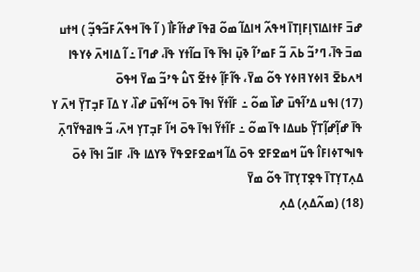ߝߏ߫ ߓߙߊߡߊߖߊ߲ߓߊ߲ߠߊ߫ ߞߟߍ߬ ߞߊߡߊ߬ ߘߋ߬ ߥߟߊ߫ ߝߙߊ߬ߓߊ߯ ( ߊ߬ ߟߊ߫ ߞߟߍ߬ߓߏ߬ߟߏ߲߬ ) ߞߙߎ ߘߏ߫ ߟߊ߫، ߣߴߏ߬ ߕߍ߫ ߏ߬ ߓߘߴߊ߬ ߢߎ߲߫ ߊߟߊ߫ ߟߊ߫ ߛߊ߬ߙߌ ߟߊ߫، ߝߣߊ߫ ߸ ߊ߬ ߡߊߞߍ߫ ߦߌߟߊ ߞߍߕߐ߫ ߔߊߦߌߔߊߦߌ ߟߋ߬ ߘߌ߫، ߟߊ߬ߓߊ߲߬ ߦߙߐ߬ ߖߎ߮ ߟߴߏ߬ ߘߌ߫ ߞߟߋ߫
(17) ߊߟߎ ߡߴߊ߬ߟߎ߫ ߝߊ߰ ߘߋ߬ ߸ ߓߊ߬ߙߌ߬ ߊߟߊ߫ ߟߋ߫ ߞߵߊ߬ߟߎ߫ ߝߊ߰، ߌ ߡߊ߫ ߓߏ߲ߠߌ߲߫ ߞߍ߫ ߌ ߟߊ߫ ߝߊ߲߬ߝߊ߲߬ߠߌ߲߬ ߕߎߡߊ ߟߊ߫ ߘߋ߬ ߸ ߓߊ߬ߙߌ߬ ߊߟߊ߫ ߟߋ߫ ߞߊ߬ ߓߏ߲ߠߌ߲ ߞߍ߫، ߏ߬ ߟߊߥߟߌ߬ߣߍ߲߫ ߟߊߒߠߦߊߓߊ߮ ߟߎ߬ ߞߘߐߓߐ ߟߋ߫ ߡߊ߬ ߞߘߐߓߐߟߌ߫ ߢߌߡߊ ߟߊ߫، ߓߊߏ߬ ߊߟߊ߫ ߦߋ߫ ߡߍ߲ߠߌ߲ߠߊ߫ ߟߐ߲ߠߌ߲ߠߊ߫ ߟߋ߬ ߘߌ߫
(18) (ߘߍ߬ߡߍ߲) ߡߍ߲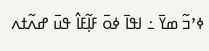ߦߴߏ߬ ߘߌ߫ ߸ ߊߟߊ߫ ߦߋ߫ ߓߊ߲߬ߓߊ߮ ߟߎ߫ ߝߍ߬ߙߍ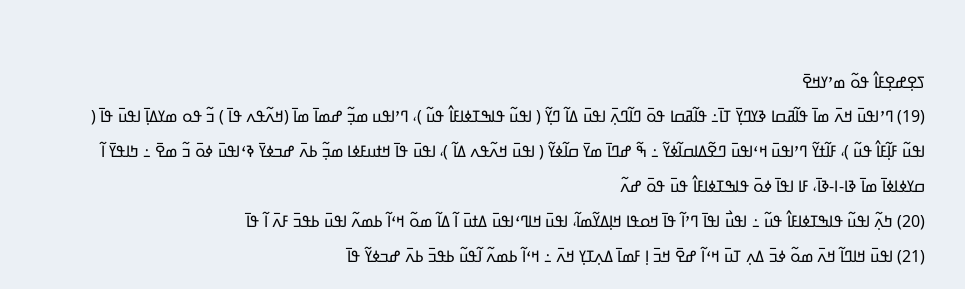ߖߐ߲ߝߐ߲ߓߊ߮ ߟߋ߬ ߘߴߌߞߐ߫
(19) ߣߴߊߟߎ߫ ߞߍ߫ ߘߊ߫ ߟߊ߬ߥߛߊ ߢߌߣߌ߲߫ ߠߊ߫߸ ߟߊ߬ߥߛߊ ߟߋ߫ ߣߊ߬ߣߍ߲߫ ߊߟߎ߫ ߡߊ߬ ߣߌ߲߬ ( ߊߟߎ߬ ߟߊߒߠߦߊߓߊ߮ ߟߎ߬ )، ߣߴߊߟߎ ߘߏ߲߬ ߝߘߊ߫ ߘߊ߫ (ߞߍ߬ߟߍ ߟߊ߫ ) ߏ߬ ߟߋ ߘߌߡߊ߲߫ ߊߟߎ߫ ߟߊ߫ ( ߊߟߎ߬ ߓߊ߲߬ߓߊ߮ ߟߎ߬ )، ߓߊ߬ߙߌ߬ ߣߴߊߟߎ߫ ߞߵߊߟߎ߫ ߣߐ߬ߡߊߛߊ߬ߦߌ߬ ߸ ߒ߬ ߝߣߊ߫ ߘߌ߫ ߛߊ߬ߦߌ߬ ( ߊߟߎ߫ ߞߍ߬ߟߍ ߡߊ߬ )، ߊߟߎ߫ ߟߊ߫ ߞߙߎߓߦߊ ߘߏ߲߬ ߕߍ߫ ߝߏߦߌ߫ ߢߵߊߟߎ߫ ߦߋ߫ ߏ߬ ߘߐ߫ ߸ ߤߊߟߌ߫ ߊ߬ ߛߌߦߊߦߊ߫ ߘߊ߫ ߢߊ-ߊ-ߢߊ߫، ߓߊ ߊߟߊ߫ ߦߋ߫ ߟߊߒߠߦߊߓߊ߮ ߟߎ߫ ߟߋ߫ ߝߍ߬
(20) ߤߍ߲߬ ߊߟߎ߬ ߟߊߒߠߦߊߓߊ߮ ߟߎ߬ ߸ ߊߟߎ߯ ߊߟߊ߫ ߣߴߊ߬ ߟߊ߫ ߞߋߟߊ ߞߊ߲ߡߌ߬ߘߊ߬، ߊߟߎ߫ ߞߊߣߵߊߟߎ߫ ߡߙߎ߫ ߊ߬ ߡߊ߬ ߘߋ߬ ߞߵߊ߬ ߕߘߍ߬ ߊߟߎ߫ ߕߟߏ߫ ߓߍ߫ ߊ߬ ߟߊ߫
(21) ߊߟߎ߫ ߞߊߣߊ߬ ߞߍ߫ ߘߋ߬ ߦߏ߫ ߡߍ߲ ߠߎ߫ ߞߵߊ߬ ߝߐ߫ ߞߏ߫ ߊ߲ ߓߘߊ߫ ߡߍ߲ߠߌ߲ ߞߍ߫ ߸ ߞߵߊ߬ ߕߘߍ߬ ߊ߬ߟߎ߬ ߕߟߏ߫ ߕߍ߫ ߝߏߦߌ߬ ߟߊ߫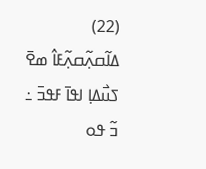(22) ߡߊ߬ߛߍ߲߬ߛߍ߲߬ߓߊ߮ ߘߐ߫ ߖߎ߯ߡߊ߲ ߊߟߊ߫ ߓߟߏ߫ ߸ ߏ߬ ߟߋ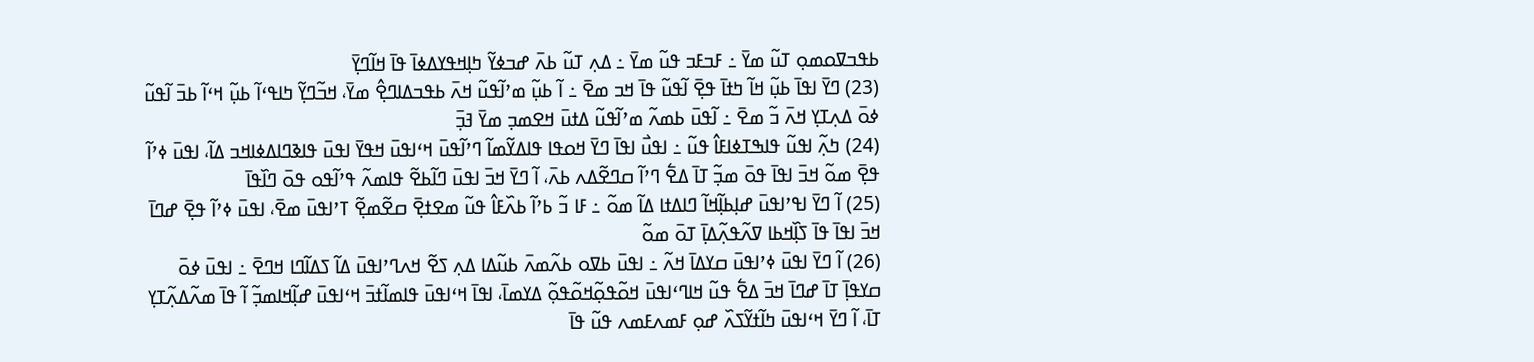ߕߟߏߜߋߘߋ߲ ߠߎ߬ ߘߌ߫ ߸ ߓߏߓߏ ߟߎ߬ ߘߌ߫ ߸ ߡߍ߲ ߠߎ߬ ߕߍ߫ ߝߏߦߌ߬ ߤߊ߲ߞߟߌߡߦߊ߫ ߟߊ߫ ߞߊ߬ߣߌ߲߫
(23) ߣߌ߫ ߊߟߊ߫ ߕߎ߲߬ ߞߊ߬ ߤߙߊ߫ ߟߐ߲߫ ߊ߬ߟߎ߬ ߟߊ߫ ߞߏ ߘߐ߫ ߸ ߊ߬ ߕߎ߲߬ ߘߴߊ߬ߟߎ߬ ߞߍ߫ ߕߟߏߡߊߣߐ߲߮ ߘߌ߫، ߞߏ߬ߣߌ߲߬ ߤߊߟߵߊ߬ ߕߎ߲߬ ߞߵߊ߬ ߕߏ߫ ߊ߬ߟߎ߬ ߦߋ߫ ߡߍ߲ߠߌ߲ ߞߍ߫ ߏ߬ ߘߐ߫ ߸ ߊ߬ߟߎ߫ ߕߘߍ߬ ߘߴߊ߬ߟߎ߬ ߡߙߎ߫ ߞߐߘߏ߲ ߘߌ߫ ߔߏ߲߫
(24) ߤߍ߲߬ ߊߟߎ߬ ߟߊߒߠߦߊߓߊ߮ ߟߎ߬ ߸ ߊߟߎ߯ ߊߟߊ߫ ߣߌ߫ ߞߋߟߊ ߟߊߡߌ߬ߘߊ߬ ߣߴߊ߬ߟߎ߫ ߞߵߊߟߎ߫ ߞߟߌ߫ ߊߟߎ߫ ߟߊߢߣߊߡߦߊߞߏ ߡߊ߬، ߊߟߎ߫ ߦߴߊ߬ ߟߐ߲߫ ߘߋ߬ ߞߏ߫ ߊߟߊ߫ ߟߋ߫ ߘߏ߲߬ ߠߊ߫ ߡߐ߱ ߣߴߊ߬ ߛߣߐ߬ߡߍ ߕߍ߫، ߊ߬ ߣߌ߫ ߞߏ߫ ߊߟߎ߫ ߣߊ߬ߕߐ߬ ߟߊߘߍ߬ ߟߴߊ߬ߟߋ ߟߋ߫ ߣߊ߰ߟߊ߫
(25) ߊ߬ ߣߌ߫ ߊߟߴߊߟߎ߫ ߝߊ߲ߕߊ߲߬ߞߊ߬ ߣߊߡߙߊ ߡߊ߬ ߘߋ߬ ߸ ߓߊ ߏ߬ ߕߴߊ߬ ߕߍ߰ߓߊ߮ ߟߎ߬ ߘߐߙߐ߲߫ ߛߐ߬ߘߐ߲߬ ߠߴߊߟߎ߫ ߘߐ߫، ߊߟߎ߫ ߦߴߊ߬ ߟߐ߲߫ ߝߣߊ߫ ߞߏ߫ ߊߟߊ߫ ߟߊ߫ ߖߊ߲߰ߞߕߊ ߜߍ߬ߟߍ߲߬ߡߊ߲߫ ߠߋ߫ ߘߋ߬
(26) ߊ߬ ߣߌ߫ ߊߟߎ߫ ߦߴߊߟߎ߫ ߛߌߡߊ߫ ߞߍ߬ ߸ ߊߟߎ߫ ߕߜߋ ߕߍ߬ߘߍ߫ ߕߎ߬ߡߊ ߡߍ߲ ߖߐ߬ ߞߍߣߴߊߟߎ߫ ߡߊ߬ ߖߡߊ߬ߣߊ ߞߣߐ߫ ߸ ߊߟߎ߫ ߦߋ߫ ߛߌߟߊ߲߫ ߠߊ߫ ߝߣߊ߫ ߞߏ߫ ߡߐ߱ ߟߎ߬ ߞߊߣߵߊߟߎ߫ ߞߋ߬ߟߋ߲߬ߞߋ߬ߟߋ߲߬ ߡߌߘߊ߫، ߊߟߊ߫ ߞߵߊߟߎ߫ ߟߊߘߊ߬ߙߏ߫ ߞߵߊߟߎ߫ ߝߊ߲߬ߞߊߘߏ߲߬ ߊ߬ ߟߊ߫ ߘߍ߬ߡߍ߲߬ߠߌ߲ ߠߊ߫، ߊ߬ ߣߌ߫ ߞߵߊߟߎ߫ ߤߊ߬ߙߌ߬ߖߍ߰ ߝߋ߲ ߓߘߍߓߘߍ ߟߎ߬ ߟߊ߫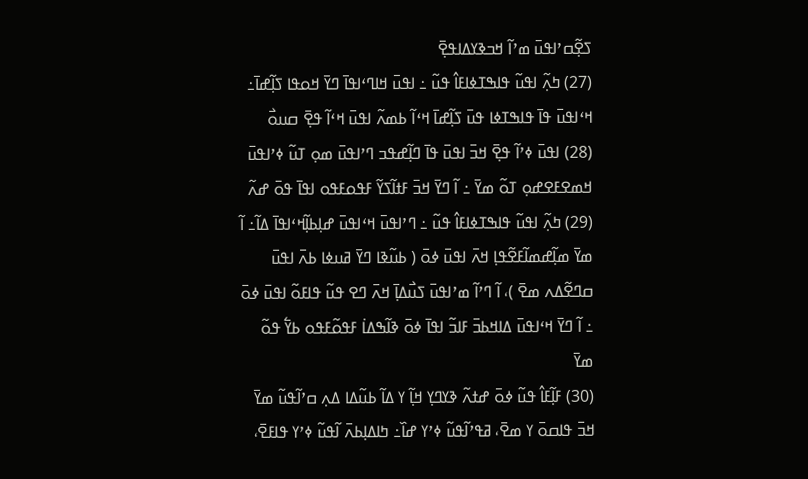ߖߐ߲߬ߛߴߊߟߎ߫ ߘߴߊ߬ ߞߏߢߌߡߊߟߐ߲߫
(27) ߤߍ߲߬ ߊߟߎ߬ ߟߊߒߠߦߊߓߊ߮ ߟߎ߬ ߸ ߊߟߎ߫ ߞߊߣߵߊߟߊ߫ ߣߌ߫ ߞߋߟߊ ߖߊ߲߬ߝߊ߫߸ ߞߵߊߟߎ߫ ߟߊ߫ ߟߊߒߠߦߊ ߟߎ߫ ߖߊ߲߬ߝߊ߫ ߞߵߊ߬ ߕߘߍ߬ ߊߟߎ߫ ߞߵߊ߬ ߟߐ߲߫ ߛߎߋ߯
(28) ߊߟߎ߫ ߦߴߊ߬ ߟߐ߲߫ ߞߏ߫ ߊߟߎ߫ ߟߊ߫ ߣߊ߲߬ߝߟߏ ߣߴߊߟߎ߫ ߘߋ߲ ߠߎ߬ ߦߴߊߟߎ߫ ߞߘߐߓߐߝߋ߲ ߠߋ߬ ߘߌ߫ ߸ ߊ߬ ߣߌ߫ ߞߏ߫ ߓߙߊ߬ߖߌ߬ ߓߟߋߓߟߋ ߊߟߊ߫ ߟߋ߫ ߝߍ߬
(29) ߤߍ߲߬ ߊߟߎ߬ ߟߊߒߠߦߊߓߊ߮ ߟߎ߬ ߸ ߣߴߊߟߎ߫ ߞߵߊߟߎ߫ ߝߊ߲ߕߊ߲߬ߞߵߊߟߊ߫ ߡߊ߬߸ ߊ߬ ߘߌ߫ ߘߊ߲߬ߝߘߊ߬ߓߐ߬ߟߊ߲ ߞߍ߫ ߊߟߎ߫ ߦߋ߫ ( ߕߎ߬ߢߊ ߣߌ߫ ߥߎߦߊ ߕߍ߫ ߊߟߎ߫ ߛߣߐ߬ߡߍ ߘߐ߫ )، ߊ߬ ߣߴߊ߬ ߘߴߊߟߎ߫ ߖߎ߯ߡߊ߲߫ ߞߍ߫ ߣߐ ߟߎ߬ ߟߊߓߋ߬ ߊߟߎ߫ ߦߋ߫ ߸ ߊ߬ ߣߌ߫ ߞߵߊߟߎ߫ ߡߊߞߕߏ߫ ߓߊߏ߬ ߊߟߊ߫ ߦߋ߫ ߢߊ߬ߒߡߊ߭ ߓߟߋ߬ߓߟߋ ߕߌ߱ ߟߋ߬ ߘߌ߫
(30) ߓߊ߲߬ߓߊ߮ ߟߎ߬ ߦߋ߫ ߝߙߍ߬ ߢߌߣߌ߲ ߞߊ߲߬ ߌ ߡߊ߬ ߕߎ߬ߡߊ ߡߍ߲ ߛߴߊ߬ߟߎ߬ ߘߌ߫ ߞߏ߫ ߟߊߛߋ߫ ߌ ߘߐ߫، ߥߟߴߊ߬ߟߎ߬ ߦߴߌ ߝߊ߰߸ ߤߊߡߊ߲ߕߍ߫ ߊ߬ߟߎ߬ ߦߴߌ ߟߊߓߐ߫،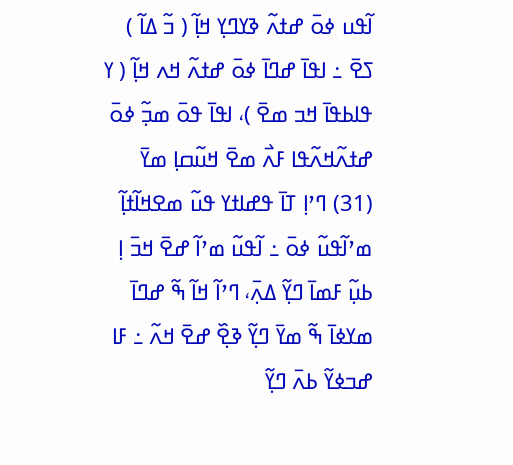ߊ߬ߟߎ ߦߋ߫ ߝߙߍ߬ ߢߌߣߌ߲ ߞߊ߲߬ ( ߏ߬ ߡߊ߬ ) ߖߐ߫ ߸ ߊߟߊ߫ ߝߣߊ߫ ߦߋ߫ ߝߙߍ߬ ߞߍ ߞߊ߲߬ ( ߌ ߟߊߕߟߊ߫ ߞߏ ߘߐ߫ )، ߊߟߊ߫ ߟߋ߫ ߘߏ߲߬ ߦߋ߫ ߝߙߍ߬ߞߍ߬ߟߊ ߓߍ߯ ߘߐ߫ ߞߎ߬ߛߊ߲ ߘߌ߫
(31) ߣߴߊ߲ ߠߊ߫ ߟߝߊߙߌ ߟߎ߬ ߘߐߞߊ߬ߙߊ߲߬ ߘߴߊ߬ߟߎ߬ ߦߋ߫ ߸ ߊ߬ߟߎ߬ ߘߴߊ߬ ߝߐ߫ ߞߏ߫ ߊ߲ ߕߎ߲߬ ߓߘߊ߫ ߣߌ߲߬ ߡߍ߲߫، ߣߴߊ߬ ߞߊ߬ ߒ߬ ߝߣߊ߫ ߘߌߦߊ߫ ߒ߬ ߘߌ߫ ߣߌ߲߬ ߢߐ߲߰ ߝߐ߫ ߞߍ߬ ߸ ߓߊ ߝߏߦߌ߬ ߕߍ߫ ߣߌ߲߬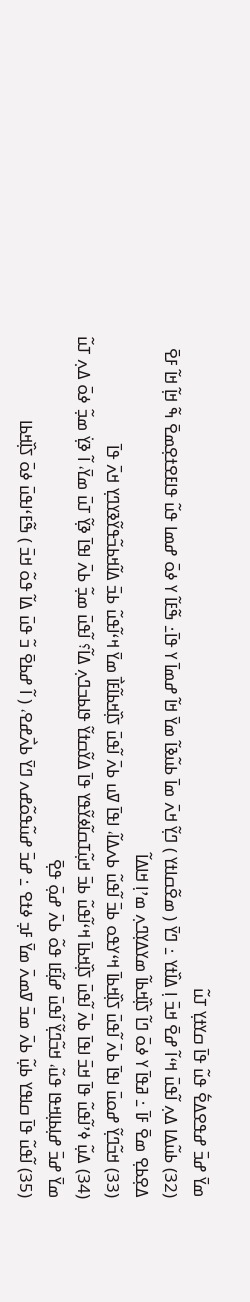ߘߌ߫ ߝߏ߫ ߝߟߐߡߐ߱ ߟߎ߬ ߟߊ߫ ߛߌߙߌ߲ ߠߎ߬
(32) ߕߎ߬ߡߊ ߡߍ߲ ߊ߬ߟߎ߫ ߞߵߊ߬ ߝߐ߫ ߞߏ߫ ߊ߲ ߡߊ߰ߙߌ ߸ ߣߌ߫ ( ߘߐ߬ߛߊߙߌ ) ߣߌ߲߬ ߞߍ߫ ߘߊ߫ ߕߎ߬ߢߊ߬ ߘߌ߫ ߞߊ߬ ߝߘߊ߫ ߌ ߟߊ߫߸ ߒ߬ߓߊ߬ ߌ ߦߋ߫ ߝߘߊ ߟߎ߬ ߟߊߓߐߙߐ߲ߘߐ߫ ߒ߬ ߞߊ߲߬ ߞߊ߬ ߓߐ߫ ߡߐ߲ߕߐ߲ ߘߐ߫ ߓߊ߫ ߸ ߥߟߊ߫ ߌ ߦߋ߫ ߣߊ߬ ߖߊ߲߰ߞߕߊ߬ ߘߌߡߌ߲ߣߍ߲ ߘߴߊ߲ ߞߊߡߊ߬
(33) ߞߏ߬ߣߌ߲߬ ߝߋߎ߫ ߊߟߊ߫ ߕߍ߫ ߊ߬ߟߎ߫ ߖߊ߲߰ߞߕߊ߫ ߞߵߌߟߋ ߕߏ߫ ߊ߬ߟߎ߬ ߕߍߡߊ߬، ߊߟߊ߫ ߜߎ ߕߍ߫ ߊ߬ߟߎ߫ ߖߊ߲߰ߞߕߊ߬ߓߊ߯ ߘߌ߫ ߞߵߊ߬ߟߎ߬ ߕߏ߫ ߡߊ߬ߞߕߏ߬ߟߌ߬ߢߌߣߌ߲ ߞߍ߫ ߟߊ߫
(34) ߡߎ߲߬ ߦߴߊ߬ߟߎ߬ ߟߊ߫ ߞߏ߫ ߊߟߊ߫ ߕߍ߫ ߊ߬ߟߎ߫ ߖߊ߲߰ߞߕߊ߫ ߞߵߊ߬ߟߎ߬ ߕߏ߫ ߞߎ߲߬ߠߛߊ߬ߦߌ߬ߟߌ ߟߊ߫ ߡߌ߬ߛߙߌ߬ ߟߊߕߏߣߍ߲ ߡߊ߬؟ ߊ߬ߟߎ߫ ߘߏ߲߬ ߕߍ߫ ߊߟߊ߫ ߢߌ߲߬ ߠߎ߫ ߘߌ߫، ߊ߬ ߢߌ߲߭ ߘߏ߲߬ ߦߋ߫ ߡߍ߲ ߠߎ߬ ߘߌ߫ ߝߏ߫ ߝߊ߲ߕߊ߲ߞߟߊ ߟߎ߬، ߞߏ߬ߣߌ߲߬ ߊ߬ߟߎ߫ ߝߊ߲߬ߓߊ ߟߋ߬ ߕߍ߫ ߝߋ߲߫ ߟߐ߲߫
(35) ߊ߬ߟߎ߬ ߟߊ߫ ߛߊߟߌ ߕߎ߲߬ ߕߍ߫ ߘߏ߫ ߜߘߍ߫ ߘߌ߫ ߓߏ߲ ߦߙߐ ߸ ߝߏ߫ ߝߎ߬ߟߋ߬ߝߍ ߣߌ߫ ߕߍ߯ߝߐ، ( ߊ߬ ߝߕߐ߫ ߏ߬ ߟߎ߫ ߡߊ߬ ߟߋ߬ ߞߏ߫ ) ߒ߬ߓߵߊߟߎ߫ ߦߋ߫ ߖߊ߲߰ߞߕߊ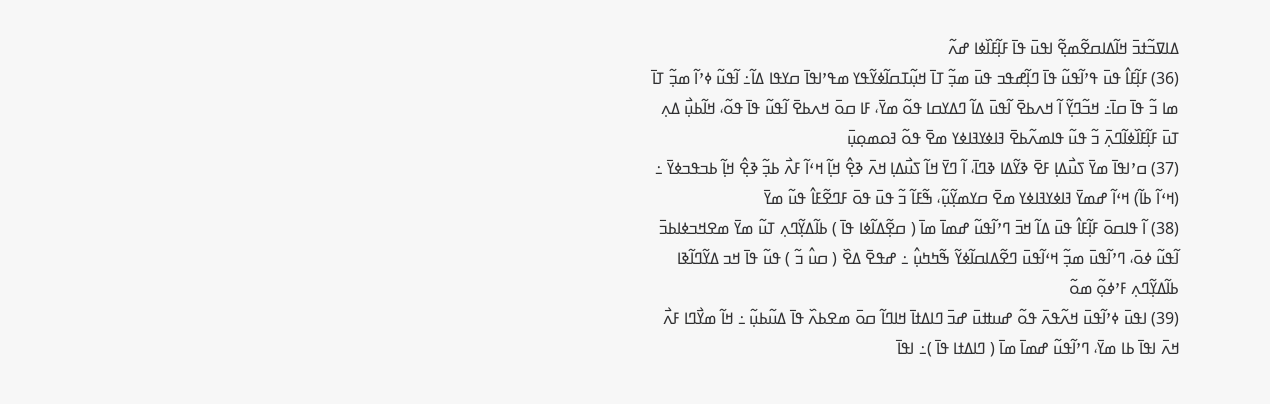ߡߊߜߏ߬ߙߏ߫ ߞߊ߬ߡߊߛߐ߬ߘߐ߲߬ ߊߟߎ߫ ߟߊ߫ ߓߊ߲߬ߓߊ߰ߦߊ ߝߍ߬
(36) ߓߊ߲߬ߓߊ߮ ߟߎ߫ ߟߴߊ߬ߟߎ߬ ߟߊ߫ ߣߊ߲߬ߝߟߏ ߟߎ߫ ߘߏ߲߬ ߠߊ߫ ߞߎ߲߬ߠߛߊ߬ߦߌ߬ߟߌ ߘߟߴߊߟߊ߫ ߛߌߟߊ ߡߊ߬߸ ߊ߬ߟߎ߬ ߦߴߊ߬ ߘߏ߲߬ ߠߊ߫ ߘߊ ߏ߬ ߟߊ߫ ߛߊ߫߸ ߞߏ߬ߣߌ߲߬ ߊ߬ ߞߍߕߐ߫ ߊ߬ߟߎ߫ ߡߊ߬ ߣߡߌߛߊ ߟߋ߬ ߘߌ߫، ߓߊ ߛߋ߫ ߞߍߕߐ߫ ߊ߬ߟߎ߬ ߟߊ߫ ߟߋ߬، ߞߊ߬ߕߎ߲߯ ߡߍ߲ ߠߎ߫ ߓߊ߲߬ߓߊ߰ߦߊ߬ߣߍ߲߫ ߏ߬ ߟߎ߬ ߟߊߘߍ߬ߕߐ߫ ߔߊߦߌߔߊߦߌ ߘߐ߫ ߟߋ߬ ߔߋߘߋ߲ߎ߲߫
(37) ߛߴߊߟߊ߫ ߘߌ߫ ߖߎ߯ߡߊ߲ ߓߐ߫ ߢߌ߬ߡߊ ߢߣߊ߫، ߊ߬ ߣߌ߫ ߞߊ߬ ߖߎ߯ߡߊ߲ ߞߍ߫ ߢߐ߲߮ ߞߊ߲߬ ߞߵߊ߬ ߓߍ߯ ߕߏ߲߬ ߢߐ߲߮ ߞߊ߲߬ ߕߏߟߏߦߌ߫ ߸ (ߞߵߊ߬ ߕߊ߬) ߞߵߊ߬ ߝߘߌ߫ ߔߊߦߌߔߊߦߌ ߘߐ߫ ߛߌߘߌ߲߬ߎ߲߬، ߒ߬ߓߊ߬ ߏ߬ ߟߎ߫ ߟߋ߫ ߓߣߐ߬ߓߊ߮ ߟߎ߬ ߘߌ߫
(38) ߊ߬ ߟߊߛߋ߫ ߓߊ߲߬ߓߊ߮ ߟߎ߫ ߡߊ߬ ߞߏ߫ ߣߴߊ߬ߟߎ߬ ߝߘߊ߫ ߘߊ߫ ( ߛߐ߲߬ߡߊ߬ߦߊ ߟߊ߫ ) ߕߊ߬ߡߌ߲߬ߣߍ߲ ߠߎ߬ ߘߌ߫ ߘߐߞߏߦߊߕߏ߫ ߊ߬ߟߎ߬ ߦߋ߫، ߣߴߊ߬ߟߎ߫ ߘߏ߲߬ ߞߵߊ߬ߟߎ߫ ߣߐ߬ߡߊߛߊ߬ߦߌ߬ ߒ߬ߤߤߎ߲߮ ߸ ߝߟߐ߫ ߡߐ߰ ( ߛߎ߮ ߏ߬ ) ߟߎ߬ ߟߊ߫ ߞߏ ߡߌ߬ߣߊ߬ߢߊ ߕߊ߬ߡߌ߲߬ߣߍ߲ ߓߴߦߋ߲߬ ߘߋ߬
(39) ߊߟߎ߫ ߦߴߊ߬ߟߎ߫ ߞߍ߬ߟߍ߫ ߟߋ߬ ߝߎߚߎ߫ ߝߏ߫ ߣߊߡߙߊ߫ ߞߊߣߊ߬ ߛߋ߫ ߘߐߕߍ߰ ߟߊ߫ ߡߎ߬ߕߎ߲߬ ߸ ߞߊ߬ ߘߌ߯ߣߊ ߓߍ߯ ߞߍ߫ ߊߟߊ߫ ߕߊ ߘߌ߫، ߣߴߊ߬ߟߎ߬ ߝߘߊ߫ ߘߊ߫ ( ߣߊߡߙߊ ߟߊ߫ )߸ ߊߟߊ߫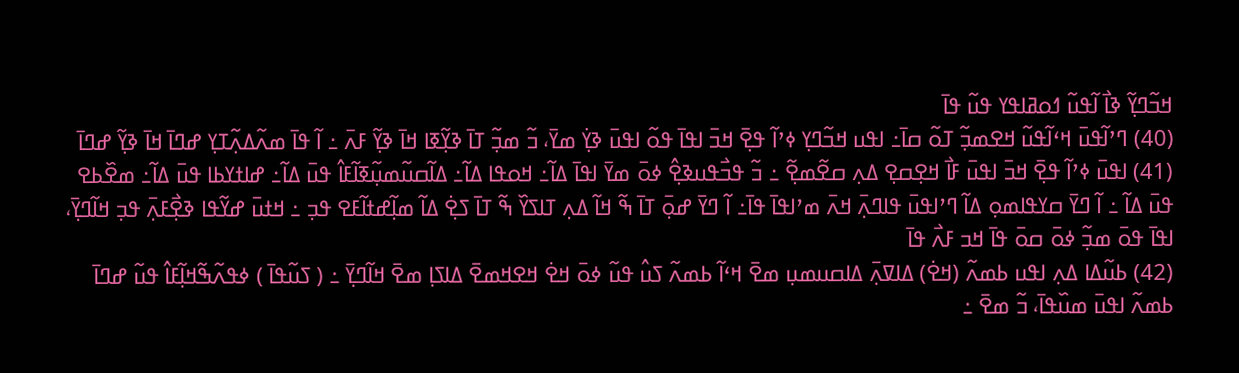ߞߏ߬ߣߌ߲߬ ߢߊ߯ ߊ߬ߟߎ߬ ߗߋߥߊߟߌ ߟߎ߬ ߟߊ߫
(40) ߣߴߊ߬ߟߎ߫ ߞߵߊ߬ߟߎ߬ ߞߐߘߏ߲߬ ߠߋ߬ ߛߊ߫߸ ߊߟߎ ߞߏ߬ߣߌ߲ ߦߴߊ߬ ߟߐ߲߫ ߞߏ߫ ߊߟߊ߫ ߟߋ߬ ߊߟߎ߫ ߢߌ߲߭ ߘߌ߫، ߏ߬ ߘߏ߲߬ ߠߊ߫ ߢߌ߲߬ߧߊ ߞߊ߫ ߢߌ߲߬ ߓߍ߫ ߸ ߊ߬ ߟߊ߫ ߘߍ߬ߡߍ߲߬ߠߌ߲ ߝߣߊ߫ ߞߊ߫ ߢߌ߲߬ ߝߣߊ߫
(41) ߊߟߎ߫ ߦߴߊ߬ ߟߐ߲߫ ߞߏ߫ ߊߟߎ߫ ߓߊ߯ ߞߐ߲ߛߐ߲ ߡߍ߲ ߛߐ߬ߘߐ߲߬ ߸ ߏ߬ ߟߏ߯ߟߎߢߐ߲߮ ߦߋ߫ ߘߌ߫ ߊߟߊ߫ ߡߊ߬߸ ߞߋߟߊ ߡߊ߬߸ ߡߊ߬ߛߎ߬ߘߎ߲߬ߧߊ߬ߓߊ߮ ߟߎ߫ ߡߊ߬߸ ߝߊߙߌߕߊ ߟߎ߫ ߡߊ߬߸ ߘߐ߰ߕߐ ߟߎ߫ ߡߊ߬ ߸ ߊ߬ ߣߌ߫ ߛߌߟߊߘߋ߲ ߡߊ߬ ߣߴߊߟߎ߫ ߟߊߣߍ߲߫ ߞߍ߫ ߘߴߊߟߊ߫ ߟߊ߫߸ ߊ߬ ߣߌ߫ ߝߋ߲߫ ߠߊ߫ ߒ߬ ߞߊ߬ ߡߍ߲ ߠߊߖߌ߰ ߒ߬ ߠߊ߫ ߖߐ߲߭ ߡߊ߬ ߘߊ߲߬ߝߙߊ߬ߓߐ ߟߏ߲ ߸ ߞߙߎ߫ ߝߌ߬ߟߊ ߢߐ߲߯ߓߍ߲߫ ߟߏ߲ ߞߊ߬ߣߌ߲߫، ߊߟߊ߫ ߟߋ߫ ߘߏ߲߬ ߦߋ߫ ߛߋ߫ ߟߊ߫ ߞߏ ߓߍ߯ ߟߊ߫
(42) ߕߎ߬ߡߊ ߡߍ߲ ߊߟߎ ߕߘߍ߬ (ߞߐ߭) ߡߊߜߍ߲߫ ߡߊߛߎߘߎ߲ ߘߐ߫ ߞߵߊ߬ ߕߘߍ߬ ߖߎ߮ ߟߎ߬ ߦߋ߫ ߞߐ߭ ߞߐߞߘߐ߫ ߡߊߖߊ߲ ߘߐ߫ ߞߊ߬ߣߌ߲߫ ߸ ( ߖߎ߬ߟߊ߫ ) ߦߟߍ߬ߒ߬ߞߊ߲߬ߓߊ߮ ߟߎ߬ ߝߣߊ߫ ߕߘߍ߬ ߊߟߎ߫ ߘߎ߰ߟߊ߫، ߏ߬ ߘߐ߫ ߸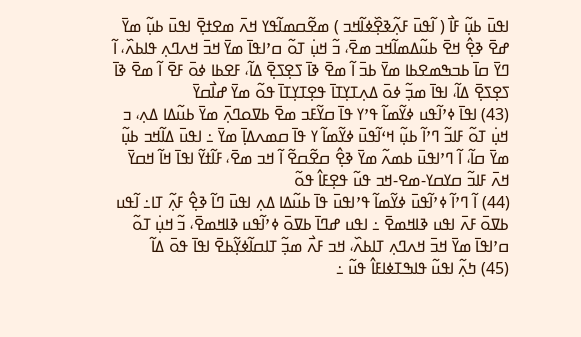ߊߟߎ߫ ߕߎ߲߬ ߓߊ߯ ( ߊ߬ߟߎ߫ ߓߍ߲߬ߢߐ߲߰ߦߊ߬ߞߏ ) ߘߐ߬ߛߘߊ߬ߟߌ ߞߍ߫ ߘߐߙߐ߲߫ ߊߟߎ߫ ߕߎ߲߬ ߘߌ߫ ߝߐ߫ ߢߐ߲߮ ߞߐ߫ ߕߎ߬ߡߘߊ߬ߞߏ ߘߐ߫، ߏ߬ ߞߎ߲߭ ߠߋ߬ ߛߴߊߟߊ߫ ߘߌ߫ ߞߏ߫ ߞߍߣߍ߲ ߟߊߕߍ߰، ߊ߬ ߣߌ߫ ߛߊ߫ ߕߏߒߘߐߕߊ ߘߌ߫ ߕߏ߫ ߊ߬ ߘߐ߫ ߢߊ߫ ߖߐ߲ߖߐ߲߫ ߡߊ߬، ߓߐߕߊ ߦߋ߫ ߓߐ߫ ߊ߬ ߘߐ߫ ߢߊ߫ ߖߐ߲ߖߐ߲߫ ߡߊ߬، ߊߟߊ߫ ߘߏ߲߬ ߦߋ߫ ߡߍ߲ߠߌ߲ߠߊ߫ ߟߐ߲ߠߌ߲ߠߊ߫ ߟߋ߬ ߘߌ߫ ߝߊ߯ߛߌ߫
(43) ߊߟߊ߫ ߦߴߊ߬ߟߎ ߦߌ߬ߘߊ߬ ߟߴߌ ߟߊ߫ ߛߌ߬ߓߏ ߘߐ߫ ߕߜߋߣߍ߲߫ ߘߌ߫ ߕߎ߬ߡߊ ߡߍ߲، ߏ ߞߎ߲߭ ߠߋ߬ ߓߊߏ߬ ߣߴߊ߬ ߕߎ߲߬ ߞߵߊ߬ߟߎ߫ ߦߌ߬ߘߊ߬ ߌ ߟߊ߫ ߛߘߍߡߊ߲߫ ߘߌ߫ ߸ ߊߟߎ߫ ߡߊ߬ߞߏ ߕߎ߲߬ ߘߌ߫ ߛߊ߬، ߊ߬ ߣߴߊߟߎ߫ ߕߘߍ߬ ߘߌ߫ ߢߐ߲߮ ߛߐ߬ߛߐ߬ ߊ߬ ߞߏ ߘߐ߫، ߓߊ߬ߙߌ߬ ߊߟߊ߫ ߞߊ߬ ߞߛߌ߫ ߞߍ߫ ߓߊߏ߬ ߛߌߛߌ-ߘߐ-ߞߏ ߟߎ߬ ߟߐ߲ߓߊ߮ ߟߋ߬
(44) ߊ߬ ߣߴߊ߬ ߦߴߊ߬ߟߎ߫ ߦߌ߬ߘߊ߬ ߟߴߊߟߎ߫ ߟߊ߫ ߕߎ߬ߡߊ ߡߍ߲ ߊߟߎ߫ ߣߊ߬ ߢߐ߲߮ ߓߍ߲߬ ߠߊ߸ ߊ߬ߟߎ ߕߜߋ߫ ߓߍ߫ ߊߟߎ ߢߊߞߘߐ߫ ߸ ߊߟߎ ߝߣߊ߫ ߕߜߋ߫ ߦߴߊ߬ߟߎ ߢߊߞߘߐ߫، ߏ߬ ߞߎ߲߭ ߠߋ߬ ߛߴߊߟߊ߫ ߘߌ߫ ߞߏ߫ ߞߍߣߍ߲ ߠߊߕߍ߰، ߞߏ ߓߍ߯ ߘߏ߲߬ ߠߊߛߊ߬ߦߌ߲߬ߕߐ߫ ߊߟߊ߫ ߟߋ߫ ߡߊ߬
(45) ߤߍ߲߬ ߊߟߎ߬ ߟߊߒߠߦߊߓߊ߮ ߟߎ߬ ߸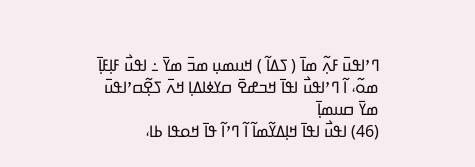ߣߴߊߟߎ߫ ߓߍ߲߬ ߘߊ߫ ( ߖߡߊ߬ ) ߞߎߘߎ߲ ߘߏ߫ ߘߌ߫ ߸ ߊߟߎ߯ ߓߊ߲ߓߊ߲߫ ߘߋ߬، ߊ߬ ߣߴߊߟߎ߯ ߊߟߊ߫ ߞߏߝߐ߫ ߛߌߦߊߡߊ߲ ߞߍ߫ ߖߐ߲߬ߛߴߊߟߎ߫ ߘߌ߫ ߛߎߘߊ߲߫
(46) ߊߟߎ߯ ߊߟߊ߫ ߞߊ߲ߡߌ߬ߘߊ߬ ߊ߬ ߣߴߊ߬ ߟߊ߫ ߞߋߟߊ ߕߊ،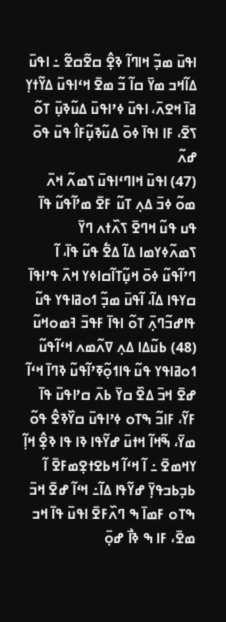ߊߟߎ߫ ߘߏ߲߬ ߞߊߣߊ߬ ߢߐ߲߮ ߛߐ߬ߛߐ߬ ߸ ߊߟߎ߫ ߡߊ߬ߞߏ ߘߌ߫ ߛߊ߬ ߏ߬ ߘߐ߫ ߞߵߊߟߎ߫ ߡߌ߬ߙߌ߲ ߥߊ߫ ߞߐߍ߫، ߊߟߎ߫ ߦߴߊߟߎ߫ ߡߎ߬ߢߎ߲߫ ߠߋ߬ ߖߐ߫، ߓߊ ߊߟߊ߫ ߦߋ߫ ߡߎ߬ߢߎ߲߬ߓߊ߮ ߟߎ߫ ߟߋ߫ ߝߍ߬
(47) ߊߟߎ߫ ߞߊߣߵߊߟߎ߫ ߖߘߍ߬ ߞߍ߫ ߘߋ߬ ߦߏ߫ ߡߍ߲ ߠߎ߬ ߓߐ߫ ߘߴߊ߬ߟߎ߬ ߟߊ߫ ߟߎ ߟߎ߬ ߞߣߐ߫ ߖߍ߰ߙߍ ߣߌ߫ ߖߘߍ߬ߦߌߘߊ ߡߊ߬ ߡߐ߱ ߟߎ߬ ߟߊ߫، ߊ߬ ߣߴߊ߬ߟߎ߬ ߦߋ߫ ߞߎ߲߬ߠߊ߬ߛߊߦߌ ߞߍ߫ ߟߴߊߟߊ߫ ߛߌߟߊ ߡߊ߬، ߊ߬ߟߎ߫ ߘߏ߲߬ ߗߋߥߊߟߌ ߟߎ߬ ߟߊߝߏ߬ߣߍ߲߫ ߠߋ߬ ߊߟߊ߫ ߓߟߏ߫ ߔߘߋߞߎ߬
(48) ߕߎ߬ߡߊ ߡߍ߲ ߜߍ߬ߘߍ ߞߵߊ߬ߟߎ߬ ߗߋߥߊߟߌ ߟߎ߬ ߟߊߗߋ߲߬ߧߴߊ߬ߟߎ߬ ߢߣߊ߫ ߞߵߊ߬ ߝߐ߫ ߞߏ߫ ߡߐ߰ ߛߌ߫ ߕߍ߫ ߛߴߊߟߎ߫ ߟߊ߫ ߓߌ߬، ߓߊߏ߬ ߒߠߋ ߦߴߊߟߎ߫ ߛߌ߰ߢߐ߮ ߟߋ߬ ߘߌ߫، ߒ߬ߞߊ߬ ߞߙߎ߫ ߝߌ߬ߟߊ ߢߊ ߟߊ ߢߐ߲߮ ߞߊ߲߬ ߌߞߘߐ߫ ߸ ߊ߬ ߞߵߊ߬ ߞߕߐߙߐ߲ߘߓߐ߫ ߊ߬ ߕߏ߲ߕߏߟߌ߲߫ ߝߌ߬ߟߊ ߡߊ߬߸ ߞߵߊ߬ ߝߐ߫ ߞߏ߫ ߒߠߋ ߓߘߊ߫ ߒ ߣߍ߰ߓߐ߫ ߊߟߎ߫ ߟߊ߫ ߞߏ ߘߐ߫، ߓߊ ߒ ߢߊ߯ ߝߋ߲߫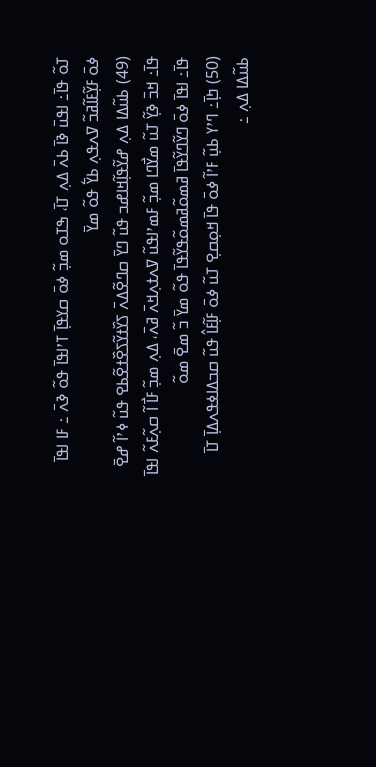ߠߋ߬ ߟߊ߫߸ ߊߟߎ߫ ߢߊ߫ ߕߍ߫ ߡߍ߲ ߠߊ߫، ߒߠߋ ߘߏ߲߬ ߦߋ߫ ߛߌߟߊ߲߫ ߠߴߊߟߊ߫ ߟߋ߬ ߢߍ߫ ߸ ߓߊ ߊߟߊ߫ ߦߋ߫ ߓߌ߲߬ߓߊ߬ߥߏ߬ ߜߍߟߍ߲ ߕߌ߱ ߟߋ߬ ߘߌ߫
(49) ߕߎ߬ߡߊ ߡߍ߲ ߝߌ߬ߟߊ߲߬ߞߊߝߏ ߟߎ߬ ߣߌ߫ ߛߣߐ߬ߡߍ߫ ߖߌ߰ߙߌ߬ߖߐ߰ߙߐ߬ߕߐ ߟߎ߬ ߦߴߊ߬ ߝߐ߫ ߟߊ߫߸ ߞߏ߫ ߢߌ߲߬ ߠߎ߬ ߘߌ߯ߣߊ ߘߏ߲߬ ߓߘߴߊߟߎ߬ ߜߍߙߍ߲ߞߍ߫ ߥߍ߫، ߡߍ߲ ߘߏ߲߬ ߓߊ߯ ߊ߬ ߛߍ߲߬ߓߍ߬ ߊߟߊ߫ ߟߊ߫߸ ߊߟߊ߫ ߦߋ߫ ߣߌ߬ߣߌ߬ߟߊ߫ ߥߘߋ߬ߥߘߋ߬ߟߌ߬ߟߊ߫ ߟߋ߬ ߘߌ߫ ߏ߬ ߘߐ߫ ߘߋ߬
(50) ߤߊ߲߫߸ ߣߴߌ ߕߎ߲߬ ߓߴߊ߬ ߦߋ߫ ߟߊ߫ ߞߋ߲ߛߐ߲ ߠߎ߬ ߦߋ߫ ߓߊ߲߬ߓߊ߮ ߟߎ߬ ߛߏߡߊߦߟߍߡߊ߲߫ ߠߊ߫ ߕߎ߬ߡߊ ߡߍ߲ ߸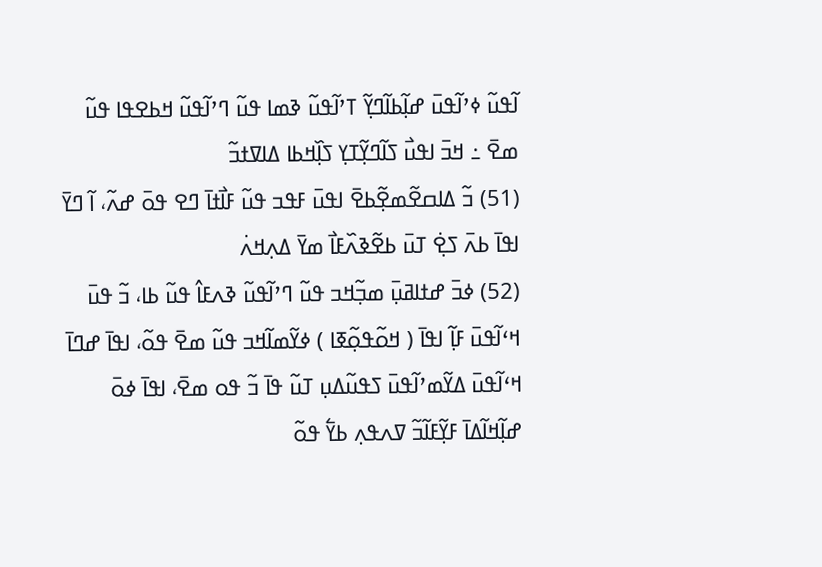ߊ߬ߟߎ߬ ߦߴߊ߬ߟߎ߫ ߝߊ߲߬ߕߊ߬ߣߌ߲߬ ߠߴߊ߬ߟߎ߬ ߢߘߊ ߟߎ߬ ߣߴߊ߬ߟߎ߬ ߞߕߐߟߊ ߟߎ߬ ߘߐ߫ ߸ ߞߏ߫ ߊߟߎ߯ ߖߊ߬ߣߌ߲߬ߠߌ߲ ߖߊ߲߰ߞߕߊ ߡߊߜߙߏ߬
(51) ߏ߬ ߡߊߛߐ߬ߘߐ߲߬ߕߐ߫ ߊߟߎ߫ ߓߟߏ ߟߎ߬ ߓߊ߯ߙߊ߫ ߣߐ ߟߋ߫ ߝߍ߬، ߊ߬ ߣߌ߫ ߊߟߊ߫ ߕߍ߫ ߖߐ߲߭ ߠߎ߫ ߕߐ߬ߢߍ߰ߓߊ߯ ߘߌ߫ ߡߍ߲ߞߍ߭
(52) ߦߏ߫ ߝߙߊߥߎ߲߫ ߘߏ߲߬ߞߏ ߟߎ߬ ߣߴߊ߬ߟߎ߬ ߢߍߓߊ߮ ߟߎ߬ ߕߊ، ߏ߬ ߟߎ߫ ߞߵߊ߬ߟߎ߫ ߓߊ߲߬ ߊߟߊ߫ ( ߞߋ߬ߟߋ߲߬ߧߊ ) ߦߌ߬ߘߊ߬ߞߏ ߟߎ߬ ߘߐ߫ ߟߋ߬، ߊߟߊ߫ ߝߣߊ߫ ߞߵߊ߬ߟߎ߫ ߡߌ߬ߘߴߊ߬ߟߎ߫ ߖߟߎ߬ߡߎ߲ ߠߎ߬ ߟߊ߫ ߏ߬ ߟߋ ߘߐ߫، ߊߟߊ߫ ߦߋ߫ ߝߊ߲߬ߞߊ߬ߡߊ߫ ߓߌ߲߬ߓߊ߬ߏ߬ ߜߍߟߍ߲ ߕߌ߱ ߟߋ߬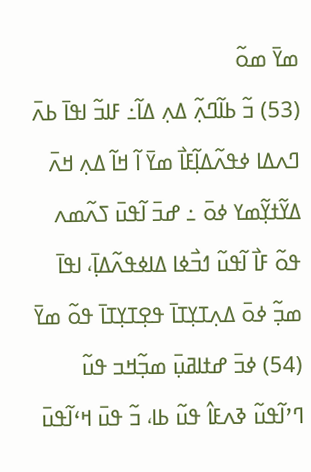ߘߌ߫ ߘߋ߬
(53) ߏ߬ ߕߊ߬ߣߍ߲߬ ߡߍ߲ ߡߊ߬߸ ߓߊߏ߬ ߊߟߊ߫ ߕߍ߫ ߣߍߡߊ ߦߟߍ߬ߡߊ߲߬ߓߊ߯ ߘߌ߫ ߊ߬ ߞߊ߬ ߡߍ߲ ߞߍ߫ ߡߌ߬ߙߌ߲߬ߘߌ ߦߋ߫ ߸ ߝߏ߫ ߊ߬ߟߎ߫ ߖߍ߬ߘߍ ߟߋ߬ ߓߊ߯ ߊ߬ߟߎ߬ ߗߏ߯ߦߊ ߡߊߦߟߍ߬ߡߊ߲߫، ߊߟߊ߫ ߘߏ߲߬ ߦߋ߫ ߡߍ߲ߠߌ߲ߠߊ߫ ߟߐ߲ߠߌ߲ߠߊ߫ ߟߋ߬ ߘߌ߫
(54) ߦߏ߫ ߝߙߊߥߎ߲߫ ߘߏ߲߬ߞߏ ߟߎ߬ ߣߴߊ߬ߟߎ߬ ߢߍߓߊ߮ ߟߎ߬ ߕߊ، ߏ߬ ߟߎ߫ ߞߵߊ߬ߟߎ߫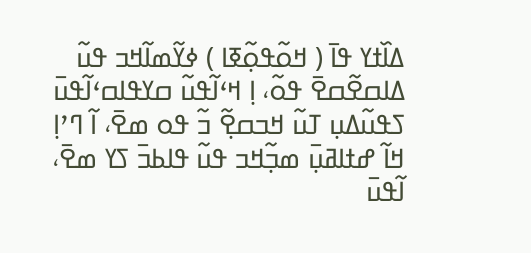ߡߊ߰ߙߌ ߟߊ߫ ( ߞߋ߬ߟߋ߲߬ߧߊ ) ߦߌ߬ߘߊ߬ߞߏ ߟߎ߬ ߡߊߛߐ߬ߛߐ߫ ߟߋ߬، ߊ߲ ߞߵߊ߬ߟߎ߬ ߛߌߟߊߛߵߊ߬ߟߎ߫ ߖߟߎ߬ߡߎ߲ ߠߎ߬ ߞߏߛߐ߲߬ ߏ߬ ߟߋ ߘߐ߫، ߊ߬ ߣߴߊ߲ ߞߊ߬ ߝߙߊߥߎ߲߫ ߘߏ߲߬ߞߏ ߟߎ߬ ߟߊߕߏ߫ ߖߌ ߘߐ߫، ߊ߬ߟߎ߫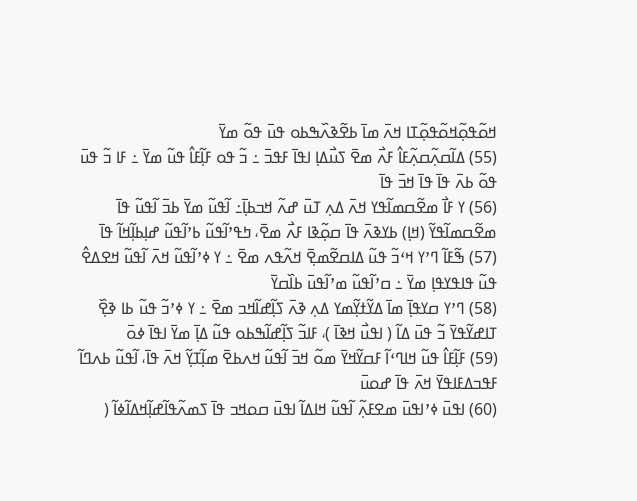ߞߋ߬ߟߋ߲߬ߞߋ߬ߟߋ߲߬ߠߊ ߞߍ߫ ߘߊ߫ ߕߐ߬ߢߍ߰ߒߕߋ ߟߎ߫ ߟߋ߬ ߘߌ߫
(55) ߡߊ߬ߛߍ߲߬ߛߍ߲߬ߓߊ߮ ߓߍ߯ ߘߐ߫ ߖߎ߯ߡߊ߲ ߊߟߊ߫ ߓߟߏ߫ ߸ ߏ߬ ߟߋ ߓߊ߲߬ߓߊ߮ ߟߎ߬ ߘߌ߫ ߸ ߓߊ ߏ߬ ߟߎ߫ ߟߋ߬ ߕߍ߫ ߟߊ߫ ߟߊ߫ ߞߏ߫ ߟߊ߫
(56) ߌ ߓߊ߯ ߘߐ߬ߛߘߊ߬ߟߌ ߞߍ߫ ߡߍ߲ ߠߎ߫ ߝߍ߬ ߞߏߕߊ߲߫߸ ߊ߬ߟߎ߬ ߘߌ߫ ߕߏ߫ ߊ߬ߟߎ߬ ߟߊ߫ ߘߐ߬ߛߘߊ߬ߟߌ߬ (ߞߊ߲) ߕߌߢߍ߫ ߟߊ߫ ߛߋ߲߬ߢߊ ߓߍ߯ ߘߐ߫، ߤߟߴߊ߬ߟߎ߬ ߕߴߊ߬ߟߎ߬ ߝߊ߲ߕߊ߲߬ߞߊ߬ ߟߊ߫
(57) ߒ߬ߓߊ߬ ߣߴߌ ߞߵߏ߬ ߟߎ߬ ߡߊߛߐ߬ߘߐ߲߫ ߞߍ߬ߟߍ ߘߐ߫ ߸ ߌ ߦߴߊ߬ߟߎ߬ ߞߍ߫ ߊ߬ߟߎ߬ ߞߐߡߐ߮ ߟߎ߬ ߟߊߟߌߟߊ߲ ߘߌ߫ ߸ ߛߴߊ߬ߟߎ߬ ߘߴߊ߬ߟߎ߫ ߕߊ߰ߛߌ߫
(58) ߣߴߌ ߛߌߟߊ߲߫ ߘߊ߫ ߡߌ߬ߙߌ߲߬ߘߌ ߡߍ߲ ߢߍ߫ ߖߊ߲߬ߝߊ߬ߞߏ ߘߐ߫ ߸ ߌ ߦߴߏ߬ ߟߎ߬ ߕߊ ߢߐ߲߰ ߠߊߝߌ߬ߟߌ߫ ߏ߬ ߟߎ߫ ߡߊ߬ ( ߊߟߎ߯ ߞߢߊ߫ )، ߓߊߏ߬ ߖߊ߲߬ߝߊ߬ߒߕߋ ߟߎ߬ ߡߊ߲߫ ߘߌ߫ ߊߟߊ߫ ߦߋ߫
(59) ߓߊ߲߬ߓߊ߮ ߟߎ߬ ߞߊߣߵߊ߬ ߓߛߌ߬ߞߌ߫ ߘߋ߬ ߞߏ߫ ߊ߬ߟߎ߬ ߞߍߕߐ߫ ߘߊ߲߬ߠߌ߲߬ ߞߍ߫ ߟߊ߫، ߊ߬ߟߎ߬ ߕߍߣߊ߬ ߓߟߏߡߓߊߟߌ߫ ߞߍ߫ ߟߊ߫ ߝߋߎ߫
(60) ߊߟߎ߫ ߦߴߊߟߎ߫ ߘߐߓߍ߲߬ ߊ߬ߟߎ߬ ߞߊߡߊ߬ ߊߟߎ߫ ߛߋߞߏ ߟߊ߫ ߖߘߍ߬ߟߊ߬ߝߊ߲߬ߞߡߊ߬ߦߊ߬ (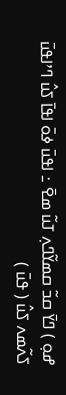ߝߋ߲ ) ߣߌ߫ ߛߏ߬ ߛߘߌ߬ߣߍ߲ ߠߎ߬ ߘߐ߫ ߸ ߊߟߎ߫ ߦߋ߫ ߊߟߊ߫ ߖߎ߮ ߣߴߊߟߎ߫ ߖߍ߬ߘߍ ߖߎ߮ ( ߟߎ߫ )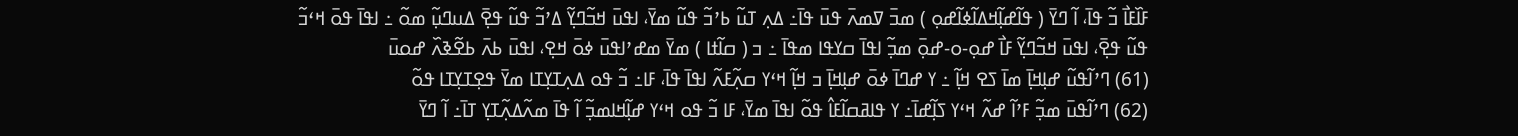ߓߊ߰ߓߊ߯ ߏ߬ ߟߊ߫، ߊ߬ ߣߌ߫ ( ߟߊ߬ߝߊ߲߬ߞߡߊ߬ߦߊ߬ߝߋ߲ ) ߘߏ߫ ߜߘߍ߫ ߟߎ߫ ߟߊ߫߸ ߡߍ߲ ߠߎ߬ ߕߴߏ߬ ߟߎ߬ ߘߌ߫، ߊߟߎ߫ ߞߏ߬ߣߌ߲߬ ߡߴߏ߬ ߟߎ߬ ߟߐ߲߫ ߡߎߣߎ߲߬ ߘߋ߬ ߸ ߊߟߊ߫ ߟߋ߫ ߞߵߏ߬ ߟߎ߬ ߟߐ߲߫، ߊߟߎ߫ ߞߏ߬ߣߌ߲߬ ߓߊ߯ ߝߋ߲-ߋ-ߝߋ߲߫ ߘߏ߲߬ ߊߟߊ߫ ߛߌߟߊ ߘߟߊ߫ ߸ ߏ ( ߛߊ߬ߙߊ ) ߘߌ߫ ߘߝߴߊߟߎ߫ ߦߋ߫ ߞߐ߲، ߊߟߎ߫ ߕߍ߫ ߕߐ߬ߢߍ߰ ߝߋߎ߫
(61) ߣߴߊ߬ߟߎ߬ ߝߊ߲ߞߊ߲߫ ߘߊ߫ ߖߐ ߞߊ߲߬ ߸ ߌ ߝߣߊ߫ ߦߋ߫ ߝߊ߲ߞߊ߲߫ ߏ ߞߊ߲߬ ߞߵߌ ߛߍ߲߬ߓߍ߬ ߊߟߊ߫ ߟߊ߫، ߓߊ߸ ߏ߬ ߟߋ ߡߍ߲ߠߌ߲ߠߊ ߘߌ߫ ߟߐ߲ߠߌ߲ߠߊ ߟߋ߬
(62) ߣߴߊ߬ߟߎ߫ ߘߏ߲߬ ߓߴߊ߬ ߝߍ߬ ߞߵߌ ߖߊ߲߬ߝߊ߫߸ ߌ ߟߊߥߛߊ߬ߓߊ߮ ߟߋ߬ ߊߟߊ߫ ߘߌ߫، ߓߊ ߏ߬ ߟߋ ߞߵߌ ߝߊ߲߬ߞߊߘߏ߲߬ ߊ߬ ߟߊ߫ ߘߍ߬ߡߍ߲߬ߠߌ߲ ߠߊ߫߸ ߊ߬ ߣߌ߫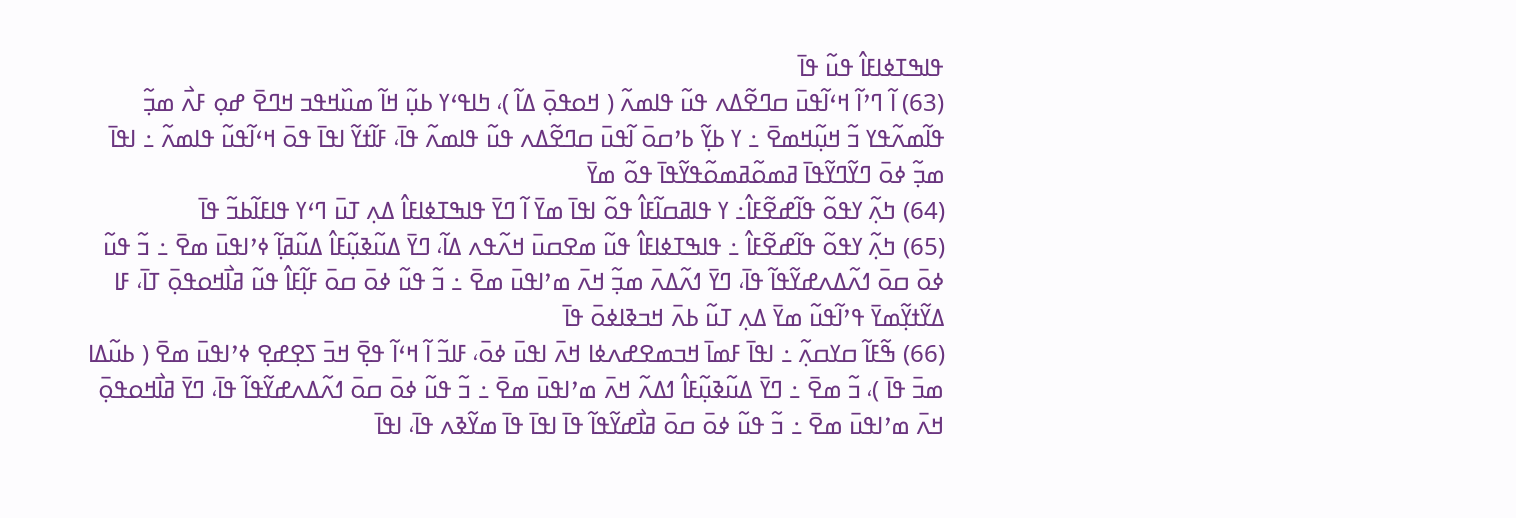ߟߊߒߠߦߊߓߊ߮ ߟߎ߬ ߟߊ߫
(63) ߊ߬ ߣߴߊ߬ ߞߵߊ߬ߟߎ߫ ߛߣߐ߬ߡߍ ߟߎ߬ ߟߊߘߍ߬ ( ߞߋߟߋ߲߫ ߡߊ߬ )، ߤߊߟߵߌ ߕߎ߲߬ ߞߊ߬ ߘߎ߰ߞߟߏ ߞߣߐ߫ ߝߋ߲ ߓߍ߯ ߘߏ߲߬ ߟߊ߬ߘߍ߬ߟߌ ߏ߬ ߞߎ߲߬ߞߘߐ߫ ߸ ߌ ߕߌ߲߬ ߕߴߛߋ߫ ߊ߬ߟߎ߫ ߛߣߐ߬ߡߍ ߟߎ߬ ߟߊߘߍ߬ ߟߊ߫، ߓߊ߬ߙߌ߬ ߊߟߊ߫ ߟߋ߫ ߞߵߊ߬ߟߎ߬ ߟߊߘߍ߬ ߸ ߊߟߊ߫ ߘߏ߲߬ ߦߋ߫ ߣߌ߬ߣߌ߬ߟߊ߫ ߥߘߋ߬ߥߘߋ߬ߟߌ߬ߟߊ߫ ߟߋ߬ ߘߌ߫
(64) ߤߍ߲߬ ߌߟߋ߬ ߟߊ߬ߝߐ߬ߓߊ߮߸ ߌ ߟߊߥߛߊ߬ߓߊ߮ ߟߋ߬ ߊߟߊ߫ ߘߌ߫ ߊ߬ ߣߌ߫ ߟߊߒߠߦߊߓߊ߮ ߡߍ߲ ߠߎ߫ ߣߵߌ ߟߊߓߊ߬ߕߏ߬ ߟߊ߫
(65) ߤߍ߲߬ ߌߟߋ߬ ߟߊ߬ߝߐ߬ߓߊ߮ ߸ ߟߊߒߠߦߊߓߊ߮ ߟߎ߬ ߘߐߛߎ߫ ߞߍ߬ߟߍ ߡߊ߬، ߣߌ߫ ߡߎ߬ߢߎ߲߬ߓߊ߮ ߡߎ߬ߥߊ߲߬ ߦߴߊߟߎ߫ ߘߐ߫ ߸ ߏ߬ ߟߎ߬ ߦߋ߫ ߛߋ߫ ߗߍ߬ߡߍߝߌ߬ߟߊ߬ ߟߊ߫، ߣߌ߫ ߗߍ߬ߡߍ߫ ߘߏ߲߬ ߞߍ߫ ߘߴߊߟߎ߫ ߘߐ߫ ߸ ߏ߬ ߟߎ߬ ߦߋ߫ ߛߋ߫ ߓߊ߲߬ߓߊ߮ ߟߎ߬ ߥߊ߯ߞߋߟߋ߲߫ ߠߊ߫، ߓߊ ߡߌ߬ߙߌ߲߬ߘߌ߫ ߟߴߊ߬ߟߎ߬ ߘߌ߫ ߡߍ߲ ߠߎ߬ ߕߍ߫ ߞߏߢߊߦߋ߫ ߟߊ߫
(66) ߒ߬ߓߊ߬ ߛߌߛߍ߲߬ ߸ ߊߟߊ߫ ߓߘߊ߫ ߞߏߘߐߝߍߦߊ ߞߍ߫ ߊߟߎ߫ ߦߋ߫، ߓߊߏ߬ ߊ߬ ߞߵߊ߬ ߟߐ߲߫ ߞߏ߫ ߖߐ߲ߝߐ߲ ߦߴߊߟߎ߫ ߘߐ߫ ( ߕߎ߬ߡߊ ߘߏ߫ ߟߊ߫ )، ߏ߬ ߘߐ߫ ߸ ߣߌ߫ ߡߎ߬ߢߎ߲߬ߓߊ߮ ߗߡߍ߬ ߞߍ߫ ߘߴߊߟߎ߫ ߘߐ߫ ߸ ߏ߬ ߟߎ߬ ߦߋ߫ ߛߋ߫ ߗߍ߬ߡߍߝߌ߬ߟߊ߬ ߟߊ߫، ߣߌ߫ ߥߊ߯ߞߋߟߋ߲߫ ߞߍ߫ ߘߴߊߟߎ߫ ߘߐ߫ ߸ ߏ߬ ߟߎ߬ ߦߋ߫ ߛߋ߫ ߥߊ߯ߝߌ߬ߟߊ߬ ߟߊ߫ ߊߟߊ߫ ߟߊ߫ ߘߌ߬ߢߍ ߟߊ߫، ߊߟߊ߫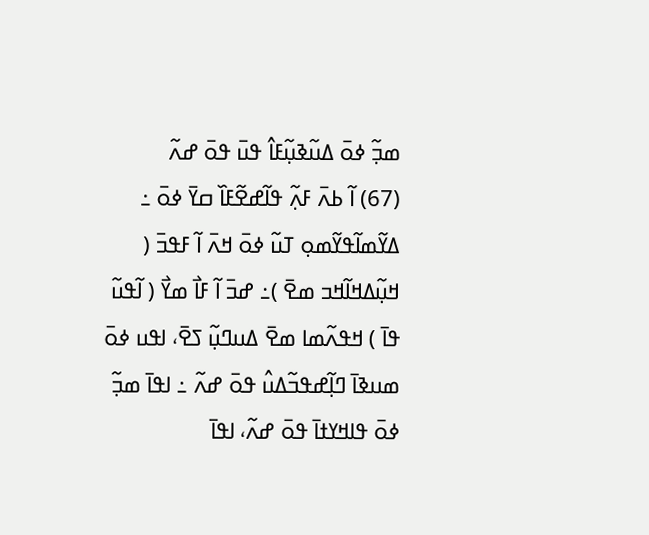ߘߏ߲߬ ߦߋ߫ ߡߎ߬ߢߎ߲߬ߓߊ߮ ߟߎ߫ ߟߋ߫ ߝߍ߬
(67) ߊ߬ ߕߍ߫ ߓߍ߲߬ ߟߊ߬ߝߐ߬ߓߊ߰ ߛߌ߫ ߦߋ߫ ߸ ߡߌ߬ߘߊ߬ߟߌ߬ߘߋ߲ ߠߎ߬ ߦߋ߫ ߞߍ߫ ߊ߬ ߓߟߏ߫ ( ߞߎ߲߬ߡߞߊ߬ߞߏ ߘߐ߫ )߸ ߝߏ߫ ߊ߬ ߓߊ߯ ߘߌ߯ ( ߊ߬ߟߎ߬ ߟߊ߫ ) ߞߟߍ߬ߘߊ ߘߐ߫ ߡߎߣߎ߲߬ ߖߐ߫، ߊߟߎ ߦߋ߫ ߘߎߢߊ߫ ߣߊ߲߬ߝߟߏ߬ߡߎ߮ ߟߋ߫ ߝߍ߬ ߸ ߊߟߊ߫ ߘߏ߲߬ ߦߋ߫ ߟߊߞߌߙߊ߫ ߟߋ߫ ߝߍ߬، ߊߟߊ߫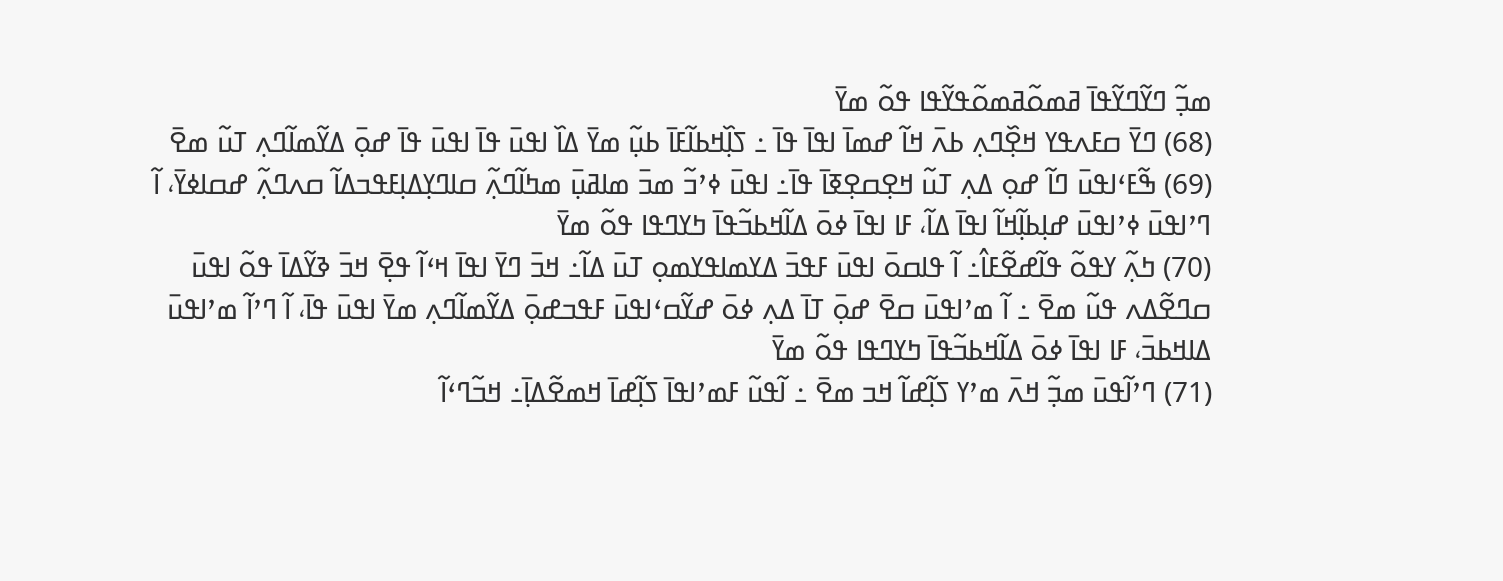ߘߏ߲߬ ߣߌ߬ߣߌ߬ߟߊ߫ ߥߘߋ߬ߥߘߋ߬ߟߌ߬ߟߊ ߟߋ߬ ߘߌ߫
(68) ߣߌ߫ ߛߓߍߟߌ ߞߐ߲߰ߣߍ߲ ߕߍ߫ ߞߊ߬ ߝߘߊ߫ ߊߟߊ߫ ߟߊ߫ ߸ ߖߊ߲߰ߞߕߊ߬ߓߊ߫ ߕߎ߲߬ ߘߌ߫ ߡߊ߰ ߊߟߎ߫ ߟߊ߫ ߊߟߎ߫ ߟߊ߫ ߝߋ߲߫ ߡߌ߬ߘߊ߬ߣߍ߲ ߠߎ߬ ߘߐ߫
(69) ߒ߬ߓߵߊߟߎ߫ ߣߊ߬ ߝߋ߲ ߡߍ߲ ߠߎ߬ ߞߐ߲ߛߐ߲ߧߊ߫ ߟߊ߫߸ ߊߟߎ߫ ߦߴߏ߬ ߘߏ߫ ߘߊߥߎ߲߫ ߘߤߊ߬ߣߍ߲߬ ߛߊߣߌ߲ߡߊ߲ߓߟߏߡߊ߬ ߛߍߣߍ߲߬ ߝߛߊߦߌ߫، ߊ߬ ߣߴߊߟߎ߫ ߦߴߊߟߎ߫ ߝߊ߲ߕߊ߲߬ߞߊ߬ ߊߟߊ߫ ߡߊ߬، ߓߊ ߊߟߊ߫ ߦߋ߫ ߡߊ߬ߞߕߏ߬ߟߊ߫ ߤߌߣߟߊ ߟߋ߬ ߘߌ߫
(70) ߤߍ߲߬ ߌߟߋ߬ ߟߊ߬ߝߐ߬ߓߊ߮߸ ߊ߬ ߟߊߛߋ߫ ߊߟߎ߫ ߓߟߏ߫ ߡߌߘߊߟߌߘߋ߲ ߠߎ߫ ߡߊ߬߸ ߞߏ߫ ߣߌ߫ ߊߟߊ߫ ߞߵߊ߬ ߟߐ߲߫ ߞߏ߫ ߢߌ߬ߡߊ߫ ߟߋ߬ ߊߟߎ߫ ߛߣߐ߬ߡߍ ߟߎ߬ ߘߐ߫ ߸ ߊ߬ ߘߴߊߟߎ߫ ߛߐ߫ ߝߋ߲߫ ߠߊ߫ ߡߍ߲ ߦߋ߫ ߝߌ߬ߛߵߊߟߎ߫ ߓߟߏߝߋ߲߫ ߡߌ߬ߘߊ߬ߣߍ߲ ߘߌ߫ ߊߟߎ߫ ߟߊ߫، ߊ߬ ߣߴߊ߬ ߘߴߊߟߎ߫ ߡߊߞߕߏ߫، ߓߊ ߊߟߊ߫ ߦߋ߫ ߡߊ߬ߞߕߏ߬ߟߊ߫ ߤߌߣߟߊ ߟߋ߬ ߘߌ߫
(71) ߣߴߊ߬ߟߎ߫ ߘߏ߲߬ ߞߍ߫ ߘߴߌ ߖߊ߲߬ߝߊ߬ ߞߏ ߘߐ߫ ߸ ߊ߬ߟߎ߬ ߓߘߴߊߟߊ߫ ߖߊ߲߬ߝߊ߫ ߞߘߐ߬ߡߊ߲߫߸ ߞߏ߬ߣߵߊ߬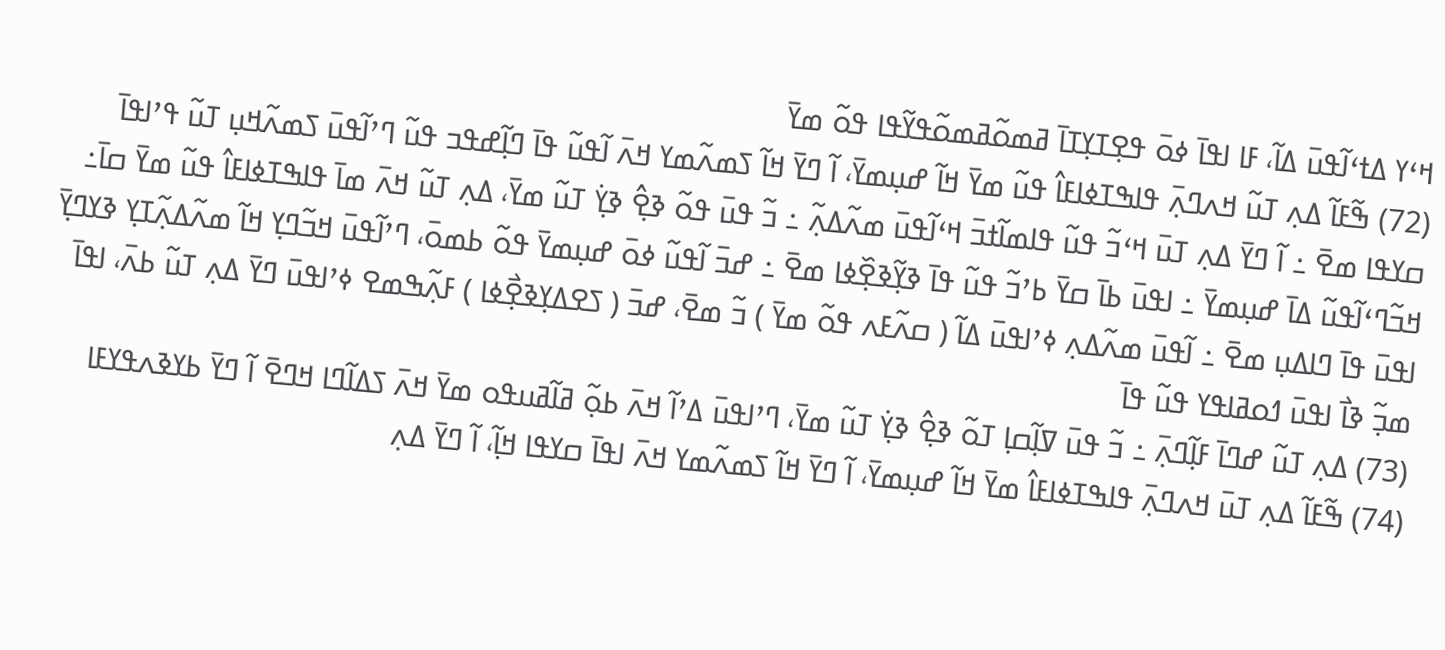ߞߵߌ ߡߙߵߊ߬ߟߎ߫ ߡߊ߬، ߓߊ ߊߟߊ߫ ߦߋ߫ ߟߐ߲ߠߌ߲ߠߊ߫ ߥߘߋ߬ߥߘߋ߬ߟߌ߬ߟߊ ߟߋ߬ ߘߌ߫
(72) ߒ߬ߓߊ߬ ߡߍ߲ ߠߎ߬ ߞߍߣߍ߲߫ ߟߊߒߠߦߊߓߊ߮ ߟߎ߬ ߘߌ߫ ߞߊ߬ ߝߎ߲ߘߌ߫، ߊ߬ ߣߌ߫ ߞߊ߬ ߖߘߍ߬ߘߌ ߞߍ߫ ߊ߬ߟߎ߬ ߟߊ߫ ߣߊ߲߬ߝߟߏ ߟߎ߬ ߣߴߊ߬ߟߎ߫ ߖߘߍ߬ߞߎ߲ ߠߎ߬ ߟߴߊߟߊ߫ ߛߌߟߊ ߘߐ߫ ߸ ߊ߬ ߣߌ߫ ߡߍ߲ ߠߎ߫ ߞߵߏ߬ ߟߎ߬ ߟߊߘߊ߬ߙߏ߫ ߞߵߊ߬ߟߎ߫ ߘߍ߬ߡߍ߲߬ ߸ ߏ߬ ߟߎ߫ ߟߋ߬ ߢߐ߲߮ ߢߌ߲߭ ߠߎ߬ ߘߌ߫، ߡߍ߲ ߠߎ߬ ߞߍ߫ ߘߊ߫ ߟߊߒߠߦߊߓߊ߮ ߟߎ߬ ߘߌ߫ ߛߊ߫߸ ߞߏ߬ߣߵߊ߬ߟߎ߬ ߡߊ߫ ߝߎ߲ߘߌ߫ ߸ ߊߟߎ߫ ߕߊ߫ ߛߌ߫ ߕߴߏ߬ ߟߎ߬ ߟߊ߫ ߢߌ߲߬ߢߐ߲߰ߦߊ ߘߐ߫ ߸ ߝߏ߫ ߊ߬ߟߎ߬ ߦߋ߫ ߝߎ߲ߘߌ߫ ߟߋ߬ ߕߘߋ߫، ߣߴߊ߬ߟߎ߫ ߞߏ߬ߣߌ߲ ߞߊ߬ ߘߍ߬ߡߍ߲߬ߠߌ߲ ߢߌߣߌ߲߫ ߊߟߎ߫ ߟߊ߫ ߣߊߡߎ߲ ߘߐ߫ ߸ ߊ߬ߟߎ߫ ߘߍ߬ߡߍ߲ ߦߴߊߟߎ߫ ߡߊ߬ ( ߛߍ߬ߓߍ ߟߋ߬ ߘߌ߫ ) ߏ߬ ߘߐ߫، ߝߏ߫ ( ߖߐߡߌ߲ߢߐ߲߯ߦߊ ) ߓߍ߲߬ߒߘߐ ߦߴߊߟߎ߫ ߣߌ߫ ߡߍ߲ ߠߎ߬ ߕߍ߫، ߊߟߊ߫ ߘߏ߲߬ ߢߊ߯ ߊߟߎ߫ ߗߋߥߊߟߌ ߟߎ߬ ߟߊ߫
(73) ߡߍ߲ ߠߎ߬ ߝߣߊ߫ ߓߊ߲߬ߣߍ߲߫ ߸ ߏ߬ ߟߎ߫ ߜߊ߲߬ߛߊ߲ ߠߋ߬ ߢߐ߲߮ ߢߌ߲߭ ߠߎ߬ ߘߌ߫، ߣߴߊߟߎ߫ ߡߴߊ߬ ߞߍ߫ ߕߋ߲߬ ߥߊ߬ߥߎߟߋ ߘߌ߫ ߞߍ߫ ߖߡߊ߬ߣߊ ߞߣߐ߫ ߊ߬ ߣߌ߫ ߕߌߢߍߟߌߓߊ
(74) ߒ߬ߓߊ߬ ߡߍ߲ ߠߎ߫ ߞߍߣߍ߲߫ ߟߊߒߠߦߊߓߊ߮ ߘߌ߫ ߞߊ߬ ߝߎ߲ߘߌ߫، ߊ߬ ߣߌ߫ ߞߊ߬ ߖߘߍ߬ߘߌ ߞߍ߫ ߊߟߊ߫ ߛߌߟߊ ߞߊ߲߬، ߊ߬ ߣߌ߫ ߡߍ߲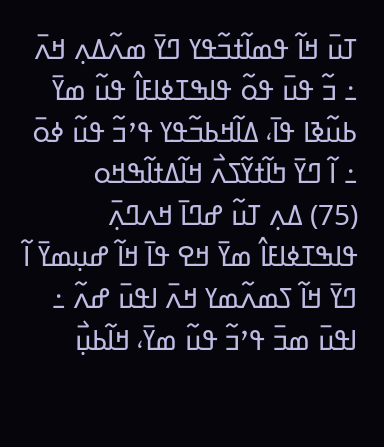ߠߎ߫ ߞߊ߬ ߟߘߊ߬ߙߏ߬ߟߌ ߣߌ߫ ߘߍ߬ߡߍ߲ ߞߍ߫ ߸ ߏ߬ ߟߎ߫ ߟߋ߬ ߟߊߒߠߦߊߓߊ߮ ߟߎ߬ ߘߌ߫ ߕߎ߬ߢߊ ߟߊ߫، ߡߊ߬ߞߕߏ߬ߟߌ ߟߴߏ߬ ߟߎ߬ ߦߋ߫ ߸ ߊ߬ ߣߌ߫ ߤߊ߬ߙߌ߬ߖߍ߯ ߞߊ߬ߡߙߊ߬ߒߞߋ
(75) ߡߍ߲ ߠߎ߬ ߝߣߊ߫ ߞߍߣߍ߲߫ ߟߊߒߠߦߊߓߊ߮ ߘߌ߫ ߞߐ ߟߊ߫ ߞߊ߬ ߝߎ߲ߘߌ߫ ߊ߬ ߣߌ߫ ߞߊ߬ ߖߘߍ߬ߘߌ ߞߍ߫ ߊߟߎ߫ ߝߍ߬ ߸ ߊߟߎ߫ ߘߏ߫ ߟߴߏ߬ ߟߎ߬ ߘߌ߫، ߞߊ߬ߕߎ߲߯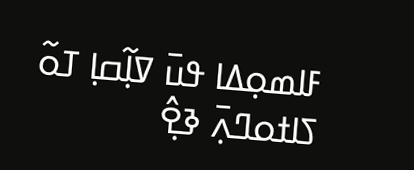ߓߊߘߋ߲ߡߊ ߟߎ߫ ߜߊ߲߬ߛߊ߲ ߠߋ߬ ߖߊߙߋߣߍ߲߫ ߢߐ߲߮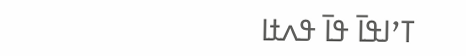ߠߴߊߟߊ߫ ߟߊ߫ ߟߍߙߊ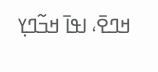ߞߣߐ߫، ߊߟߊ߫ ߞߏ߬ߣߌ߲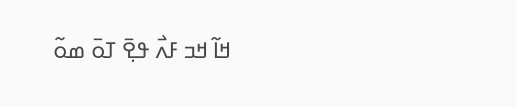ߞߊ߬ ߞߏ ߓߍ߯ ߟߐ߲߫ ߠߋ߫ ߘߋ߬